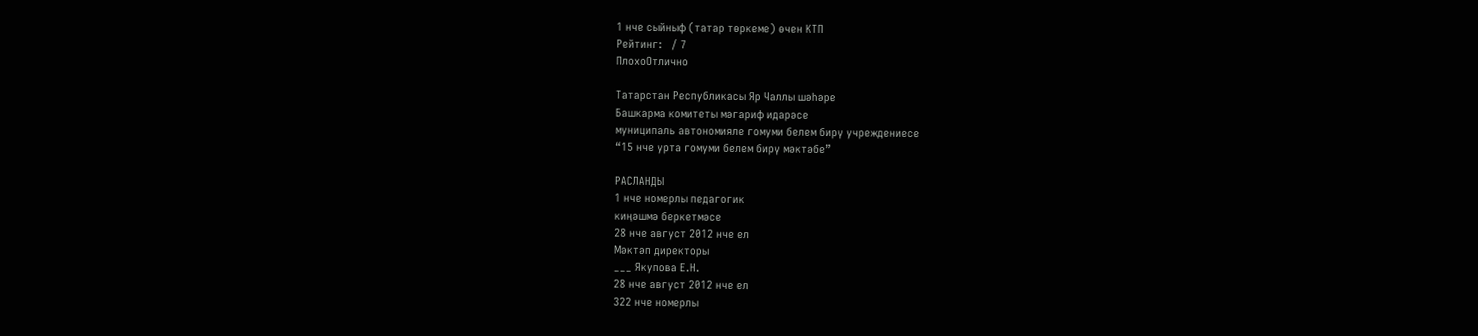1 нче сыйныф (татар төркеме) өчен КТП
Рейтинг:   / 7
ПлохоОтлично

Татарстан Республикасы Яр Чаллы шәһәре
Башкарма комитеты мәгариф идарәсе
муниципаль автономияле гомуми белем бирү учреждениесе
“15 нче урта гомуми белем бирү мәктәбе”

РАСЛАНДЫ
1 нче номерлы педагогик
киңәшмә беркетмәсе
28 нче август 2012 нче ел
Мәктәп директоры
___ Якупова Е.Н.
28 нче август 2012 нче ел
322 нче номерлы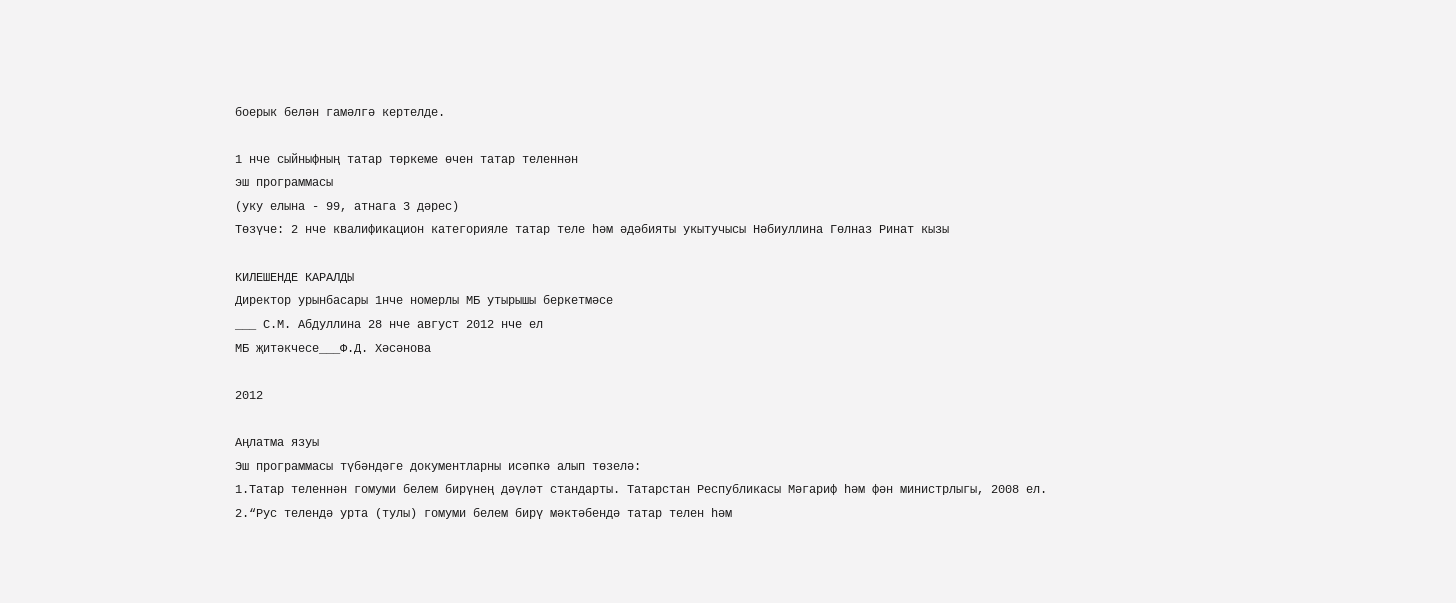боерык белән гамәлгә кертелде.

1 нче сыйныфның татар төркеме өчен татар теленнән
эш программасы
(уку елына - 99, атнага 3 дәрес)
Төзүче: 2 нче квалификацион категорияле татар теле һәм әдәбияты укытучысы Нәбиуллина Гөлназ Ринат кызы

КИЛЕШЕНДЕ КАРАЛДЫ
Директор урынбасары 1нче номерлы МБ утырышы беркетмәсе
___ С.М. Абдуллина 28 нче август 2012 нче ел
МБ җитәкчесе___Ф.Д. Хәсәнова

2012

Аңлатма язуы
Эш программасы түбәндәге документларны исәпкә алып төзелә:
1.Татар теленнән гомуми белем бирүнең дәүләт стандарты. Татарстан Республикасы Мәгариф һәм фән министрлыгы, 2008 ел.
2.“Рус телендә урта (тулы) гомуми белем бирү мәктәбендә татар телен һәм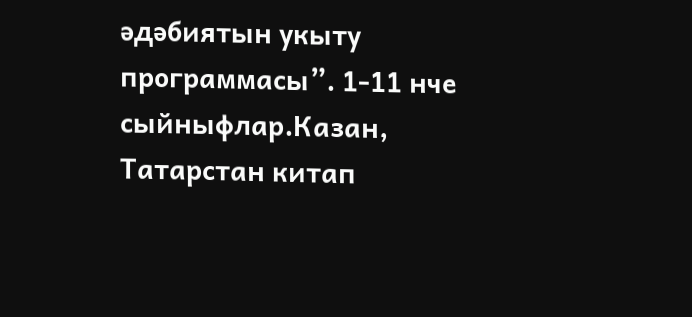әдәбиятын укыту программасы”. 1-11 нче сыйныфлар.Казан, Татарстан китап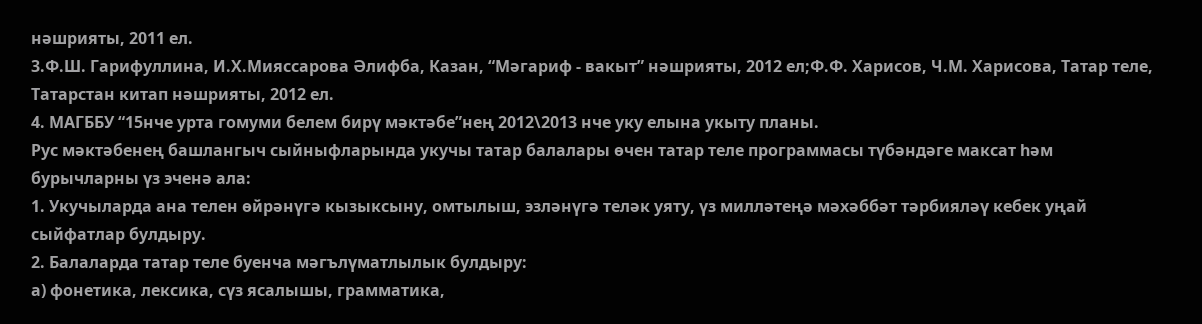нәшрияты, 2011 ел.
3.Ф.Ш. Гарифуллина, И.Х.Мияссарова Әлифба, Казан, “Мәгариф - вакыт” нәшрияты, 2012 ел;Ф.Ф. Харисов, Ч.М. Харисова, Татар теле, Татарстан китап нәшрияты, 2012 ел.
4. МАГББУ “15нче урта гомуми белем бирү мәктәбе”нең 2012\2013 нче уку елына укыту планы.
Рус мәктәбенең башлангыч сыйныфларында укучы татар балалары өчен татар теле программасы түбәндәге максат һәм бурычларны үз эченә ала:
1. Укучыларда ана телен өйрәнүгә кызыксыну, омтылыш, эзләнүгә теләк уяту, үз милләтеңә мәхәббәт тәрбияләү кебек уңай сыйфатлар булдыру.
2. Балаларда татар теле буенча мәгълүматлылык булдыру:
а) фонетика, лексика, сүз ясалышы, грамматика,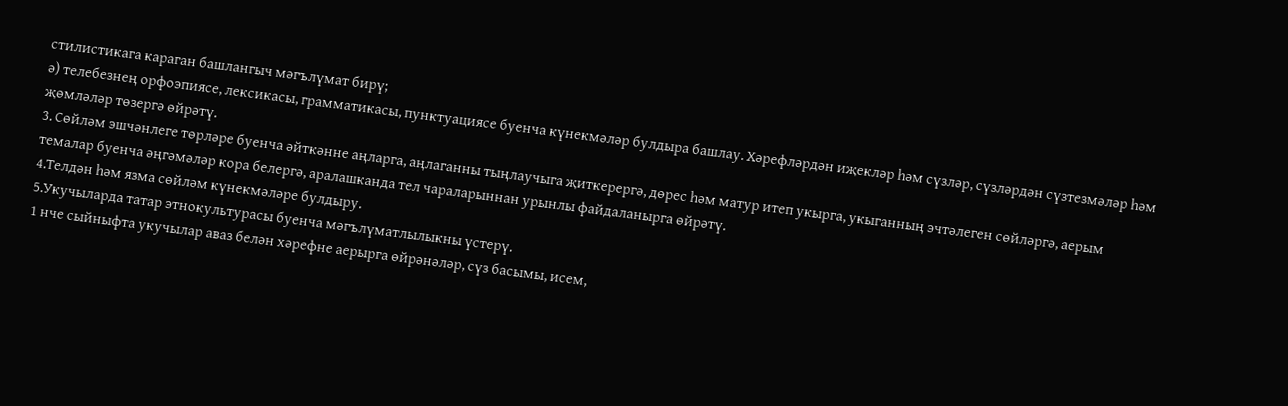стилистикага караган башлангыч мәгълүмат бирү;
ә) телебезнең орфоэпиясе, лексикасы, грамматикасы, пунктуациясе буенча күнекмәләр булдыра башлау. Хәрефләрдән иҗекләр һәм сүзләр, сүзләрдән сүзтезмәләр һәм җөмләләр төзергә өйрәтү.
3. Сөйләм эшчәнлеге төрләре буенча әйткәнне аңларга, аңлаганны тыңлаучыга җиткерергә, дөрес һәм матур итеп укырга, укыганның эчтәлеген сөйләргә, аерым темалар буенча әңгәмәләр кора белергә, аралашканда тел чараларыннан урынлы файдаланырга өйрәтү.
4.Телдән һәм язма сөйләм күнекмәләре булдыру.
5.Укучыларда татар этнокультурасы буенча мәгълүматлылыкны үстерү.
1 нче сыйныфта укучылар аваз белән хәрефне аерырга өйрәнәләр, сүз басымы, исем,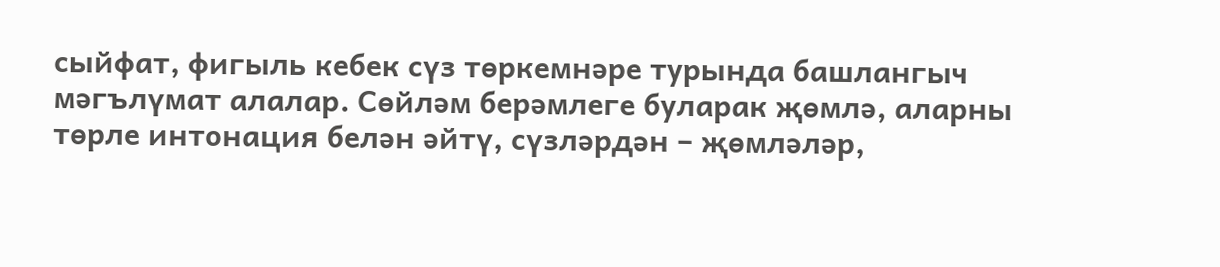сыйфат, фигыль кебек сүз төркемнәре турында башлангыч мәгълүмат алалар. Сөйләм берәмлеге буларак җөмлә, аларны төрле интонация белән әйтү, сүзләрдән – җөмләләр,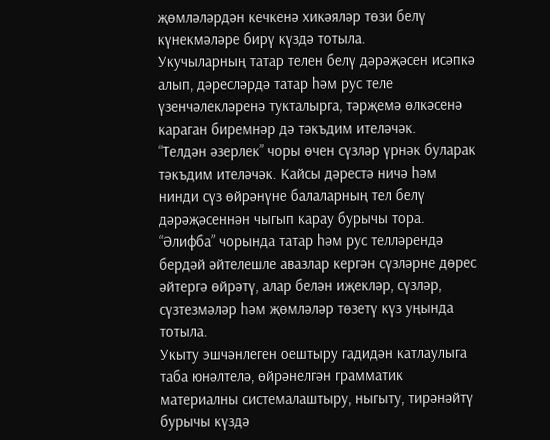җөмләләрдән кечкенә хикәяләр төзи белү күнекмәләре бирү күздә тотыла.
Укучыларның татар телен белү дәрәҗәсен исәпкә алып, дәресләрдә татар һәм рус теле үзенчәлекләренә тукталырга, тәрҗемә өлкәсенә караган биремнәр дә тәкъдим ителәчәк.
“Телдән әзерлек” чоры өчен сүзләр үрнәк буларак тәкъдим ителәчәк. Кайсы дәрестә ничә һәм нинди сүз өйрәнүне балаларның тел белү дәрәҗәсеннән чыгып карау бурычы тора.
“Әлифба” чорында татар һәм рус телләрендә бердәй әйтелешле авазлар кергән сүзләрне дөрес әйтергә өйрәтү, алар белән иҗекләр, сүзләр, сүзтезмәләр һәм җөмләләр төзетү күз уңында тотыла.
Укыту эшчәнлеген оештыру гадидән катлаулыга таба юнәлтелә, өйрәнелгән грамматик материалны системалаштыру, ныгыту, тирәнәйтү бурычы күздә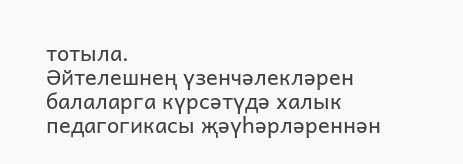тотыла.
Әйтелешнең үзенчәлекләрен балаларга күрсәтүдә халык педагогикасы җәүһәрләреннән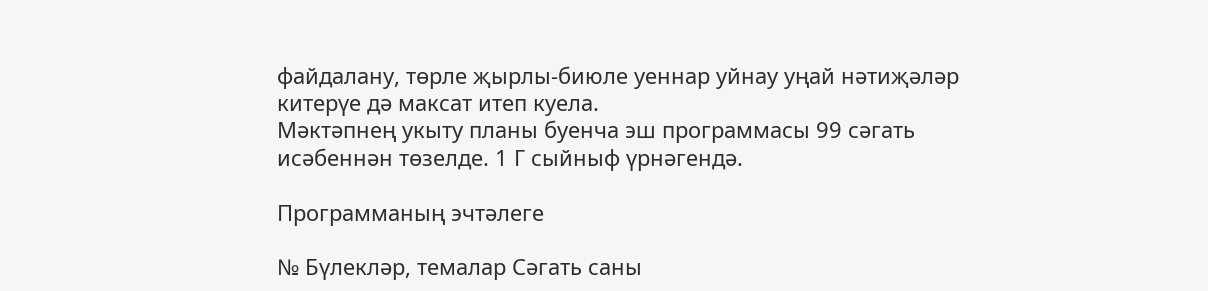файдалану, төрле җырлы-биюле уеннар уйнау уңай нәтиҗәләр китерүе дә максат итеп куела.
Мәктәпнең укыту планы буенча эш программасы 99 сәгать исәбеннән төзелде. 1 Г сыйныф үрнәгендә.

Программаның эчтәлеге

№ Бүлекләр, темалар Сәгать саны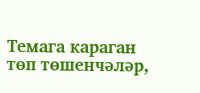Темага караган төп төшенчәләр,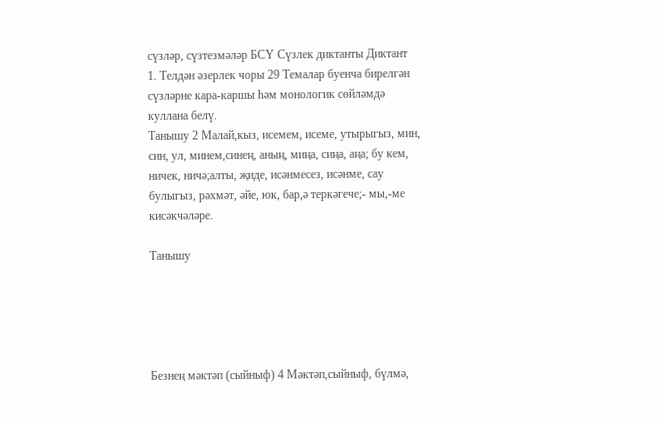сүзләр, сүзтезмәләр БСҮ Сүзлек диктанты Диктант
1. Телдән әзерлек чоры 29 Темалар буенча бирелгән сүзләрне кара-каршы һәм монологик сөйләмдә куллана белү.
Танышу 2 Малай,кыз, исемем, исеме, утырыгыз, мин, син, ул, минем,синең, аның, миңа, сиңа, аңа; бу кем, ничек, ничә;алты, җиде, исәнмесез, исәнме, сау булыгыз, рәхмәт, әйе, юк, бар,ә теркәгече;- мы,-ме кисәкчәләре.

Танышу





Безнең мәктәп (сыйныф) 4 Мәктәп,сыйныф, бүлмә,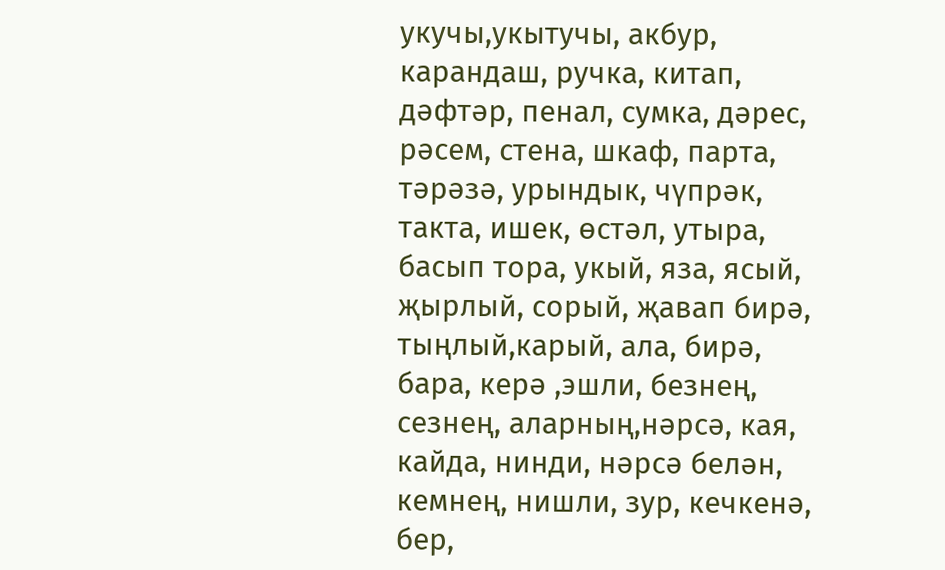укучы,укытучы, акбур, карандаш, ручка, китап, дәфтәр, пенал, сумка, дәрес, рәсем, стена, шкаф, парта, тәрәзә, урындык, чүпрәк, такта, ишек, өстәл, утыра, басып тора, укый, яза, ясый, җырлый, сорый, җавап бирә, тыңлый,карый, ала, бирә, бара, керә ,эшли, безнең, сезнең, аларның,нәрсә, кая, кайда, нинди, нәрсә белән, кемнең, нишли, зур, кечкенә, бер,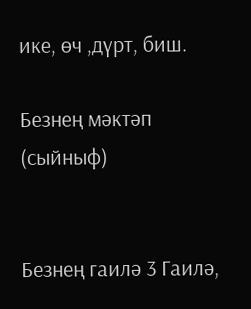ике, өч ,дүрт, биш.

Безнең мәктәп (сыйныф)


Безнең гаилә 3 Гаилә,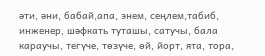әти, әни, бабай,апа, энем, сеңлем,табиб, инженер, шәфкать туташы, сатучы, бала караучы, тегүче, төзүче, өй, йорт, ята, тора,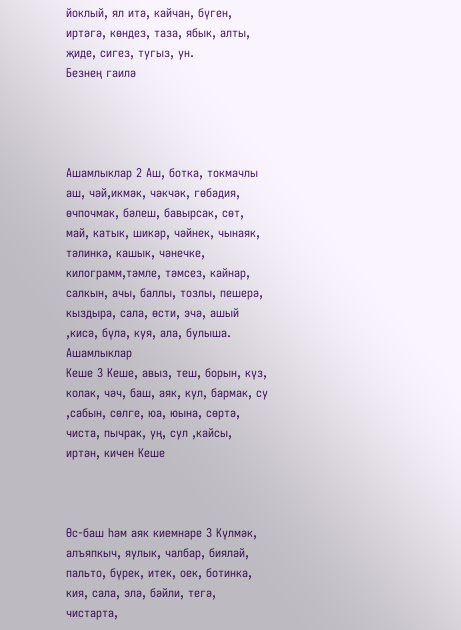йоклый, ял итә, кайчан, бүген, иртәгә, көндез, таза, ябык, алты, җиде, сигез, тугыз, ун.
Безнең гаилә




Ашамлыклар 2 Аш, ботка, токмачлы аш, чәй,икмәк, чәкчәк, гөбәдия, өчпочмак, бәлеш, бавырсак, сөт, май, катык, шикәр, чәйнек, чынаяк, тәлинкә, кашык, чәнечке, килограмм,тәмле, тәмсез, кайнар, салкын, ачы, баллы, тозлы, пешерә, кыздыра, сала, өсти, эчә, ашый ,кисә, бүлә, куя, ала, булыша. Ашамлыклар
Кеше 3 Кеше, авыз, теш, борын, күз, колак, чәч, баш, аяк, кул, бармак, су ,сабын, сөлге, юа, юына, сөртә, чиста, пычрак, уң, сул ,кайсы, иртән, кичен Кеше



Өс-баш һәм аяк киемнәре 3 Күлмәк, алъяпкыч, яулык, чалбар, бияләй, пальто, бүрек, итек, оек, ботинка, кия, сала, элә, бәйли, тегә, чистарта,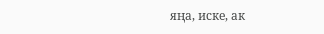яңа, иске, ак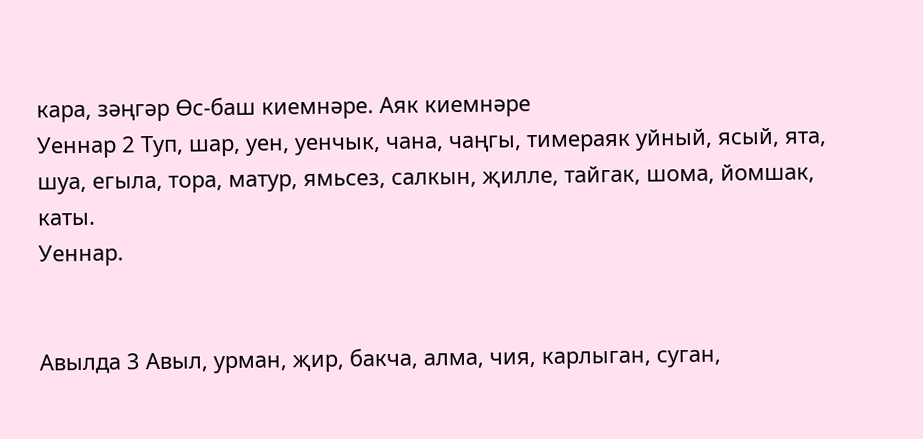кара, зәңгәр Өс-баш киемнәре. Аяк киемнәре
Уеннар 2 Туп, шар, уен, уенчык, чана, чаңгы, тимераяк уйный, ясый, ята, шуа, егыла, тора, матур, ямьсез, салкын, җилле, тайгак, шома, йомшак, каты.
Уеннар.


Авылда 3 Авыл, урман, җир, бакча, алма, чия, карлыган, суган,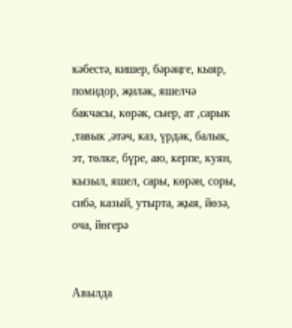кәбестә, кишер, бәрәңге, кыяр, помидор, җиләк, яшелчә бакчасы, көрәк, сыер, ат ,сарык ,тавык ,әтәч, каз, үрдәк, балык, эт, төлке, бүре, аю, керпе, куян, кызыл, яшел, сары, көрән, соры, сибә, казый, утырта, җыя, йөзә, оча, йөгерә


Авылда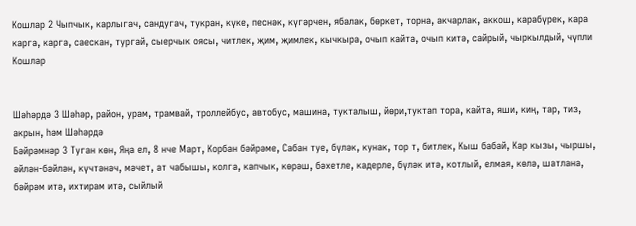Кошлар 2 Чыпчык, карлыгач, сандугач, тукран, күке, песнәк, күгәрчен, ябалак, бөркет, торна, акчарлак, аккош, карабүрек, кара карга, карга, саескан, тургай, сыерчык оясы, читлек, җим, җимлек, кычкыра, очып кайта, очып китә, сайрый, чыркылдый, чүпли
Кошлар


Шәһәрдә 3 Шәһәр, район, урам, трамвай, троллейбус, автобус, машина, тукталыш, йөри,туктап тора, кайта, яши, киң, тар, тиз, акрын, һәм Шәһәрдә
Бәйрәмнәр 3 Туган көн, Яңа ел, 8 нче Март, Корбан бәйрәме, Сабан туе, бүләк, кунак, тор т, битлек, Кыш бабай, Кар кызы, чыршы, әйлән-бәйлән, күчтәнәч, мәчет, ат чабышы, колга, капчык, көрәш, бәхетле, кадерле, бүләк итә, котлый, елмая, көлә, шатлана, бәйрәм итә, ихтирам итә, сыйлый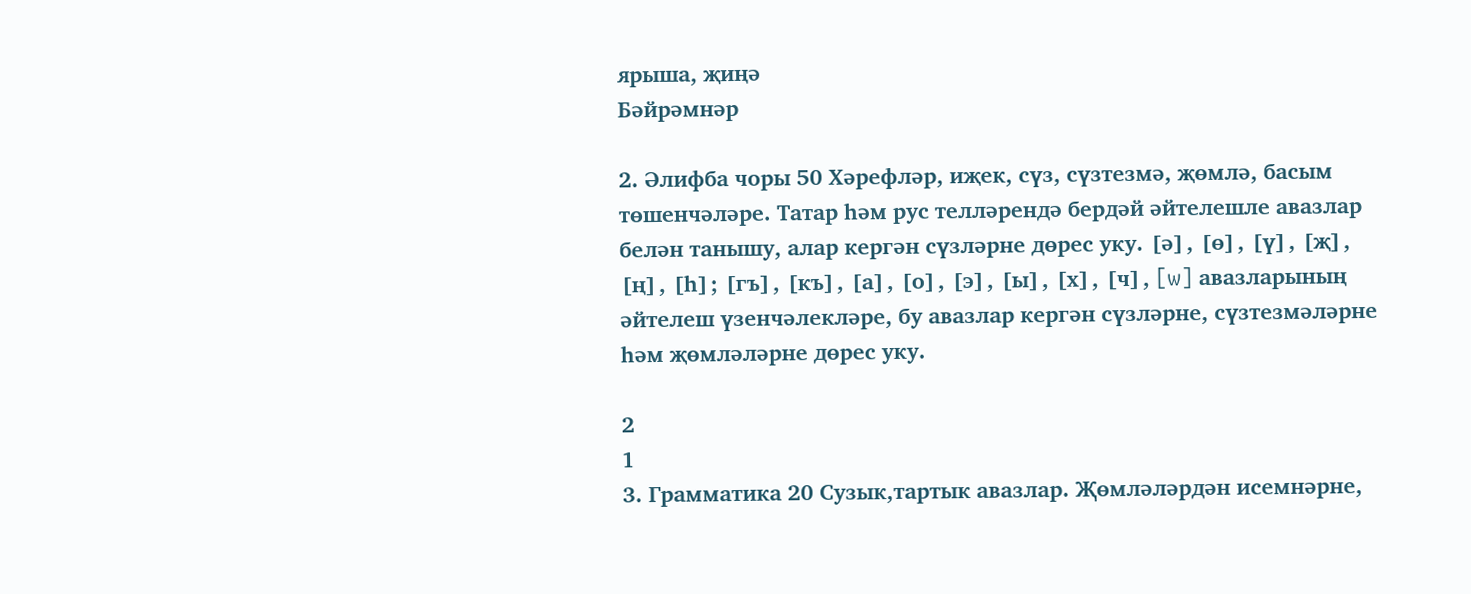ярыша, җиңә
Бәйрәмнәр

2. Әлифба чоры 50 Хәрефләр, иҗек, сүз, сүзтезмә, җөмлә, басым төшенчәләре. Татар һәм рус телләрендә бердәй әйтелешле авазлар белән танышу, алар кергән сүзләрне дөрес уку. [ә], [ө], [ү], [җ], [ң], [һ]; [гъ], [къ], [а], [о], [э], [ы], [х], [ч], [w] авазларының әйтелеш үзенчәлекләре, бу авазлар кергән сүзләрне, сүзтезмәләрне һәм җөмләләрне дөрес уку.

2
1
3. Грамматика 20 Сузык,тартык авазлар. Җөмләләрдән исемнәрне,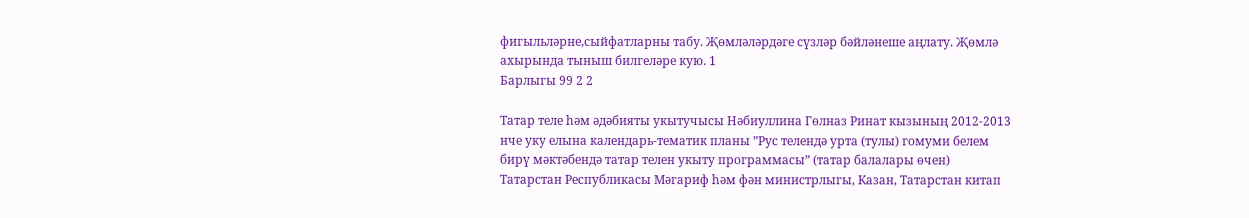фигыльләрне,сыйфатларны табу. Җөмләләрдәге сүзләр бәйләнеше аңлату. Җөмлә ахырында тыныш билгеләре кую. 1
Барлыгы 99 2 2

Татар теле һәм әдәбияты укытучысы Нәбиуллина Гөлназ Ринат кызының 2012-2013 нче уку елына календарь-тематик планы ”Рус телендә урта (тулы) гомуми белем бирү мәктәбендә татар телен укыту программасы” (татар балалары өчен) Татарстан Республикасы Мәгариф һәм фән министрлыгы, Казан, Татарстан китап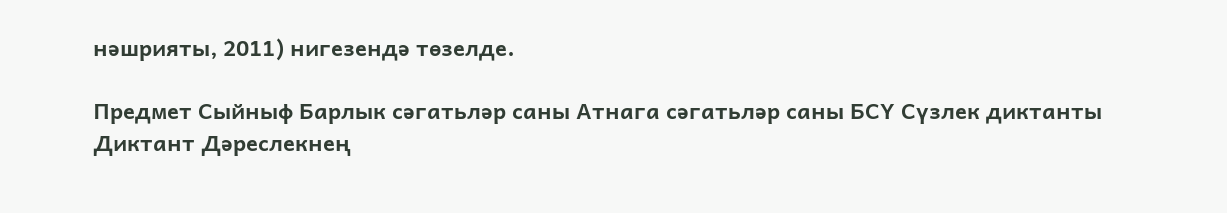нәшрияты, 2011) нигезендә төзелде.

Предмет Сыйныф Барлык сәгатьләр саны Атнага сәгатьләр саны БСҮ Сүзлек диктанты Диктант Дәреслекнең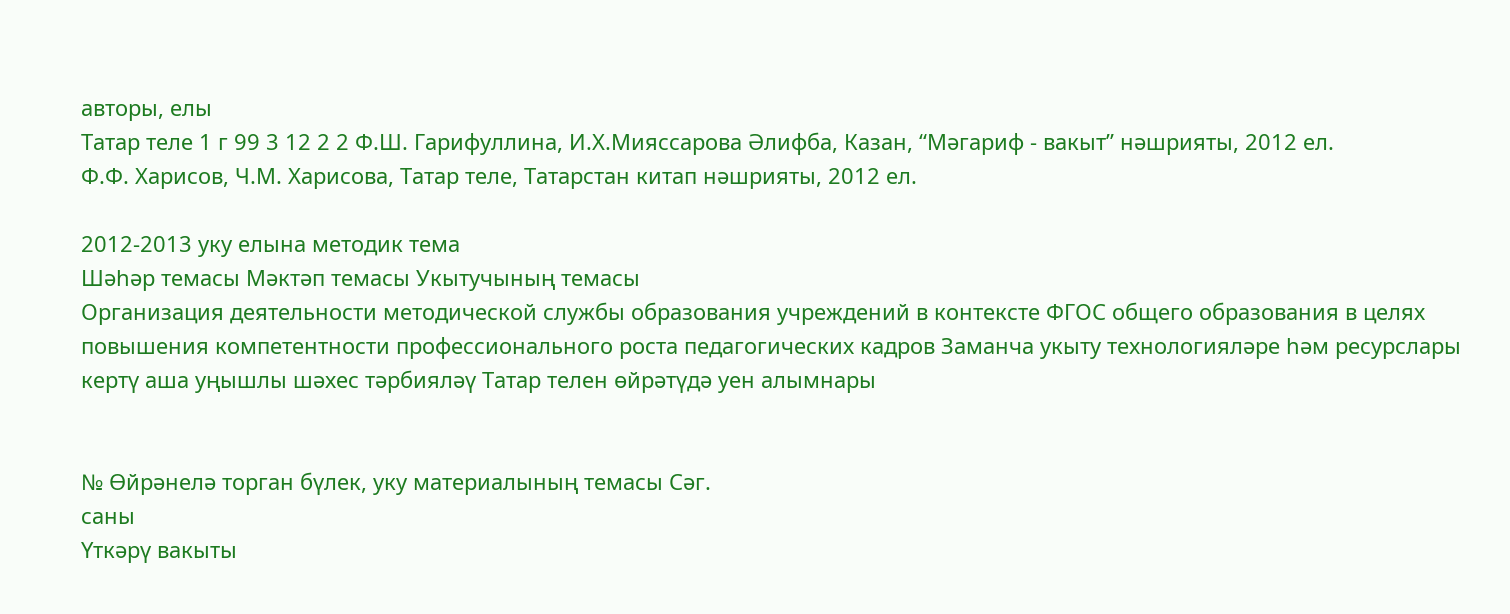авторы, елы
Татар теле 1 г 99 3 12 2 2 Ф.Ш. Гарифуллина, И.Х.Мияссарова Әлифба, Казан, “Мәгариф - вакыт” нәшрияты, 2012 ел.
Ф.Ф. Харисов, Ч.М. Харисова, Татар теле, Татарстан китап нәшрияты, 2012 ел.

2012-2013 уку елына методик тема
Шәһәр темасы Мәктәп темасы Укытучының темасы
Организация деятельности методической службы образования учреждений в контексте ФГОС общего образования в целях повышения компетентности профессионального роста педагогических кадров Заманча укыту технологияләре һәм ресурслары кертү аша уңышлы шәхес тәрбияләү Татар телен өйрәтүдә уен алымнары


№ Өйрәнелә торган бүлек, уку материалының темасы Сәг.
саны
Үткәрү вакыты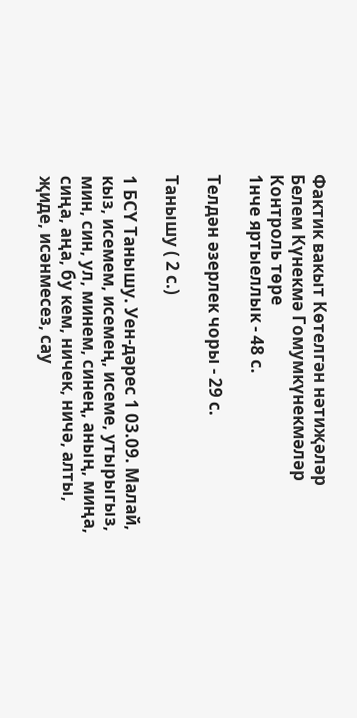Фактик вакыт Көтелгән нәтиҗәләр
Белем Күнекмә Гомумкүнекмәләр
Контроль төре
1нче яртыеллык - 48 с.

Телдән әзерлек чоры - 29 с.

Танышу ( 2 с.)

1 БСҮ Танышу. Уен-дәрес 1 03.09. Малай, кыз, исемем, исемең, исеме, утырыгыз, мин, син, ул, минем, синең, аның, миңа, сиңа, аңа, бу кем, ничек, ничә, алты, җиде, исәнмесез, сау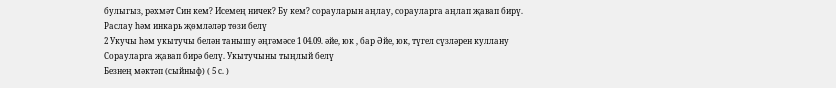булыгыз, рәхмәт Син кем? Исемең ничек? Бу кем? сорауларын аңлау, сорауларга аңлап җавап бирү. Раслау һәм инкарь җөмләләр төзи белү
2 Укучы һәм укытучы белән танышу әңгәмәсе 1 04.09. әйе, юк , бар Әйе, юк, түгел сүзләрен куллану Сорауларга җавап бирә белү. Укытучыны тыңлый белү
Безнең мәктәп (сыйныф) ( 5 с. )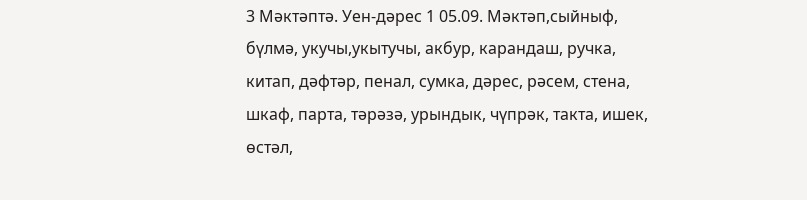3 Мәктәптә. Уен-дәрес 1 05.09. Мәктәп,сыйныф, бүлмә, укучы,укытучы, акбур, карандаш, ручка, китап, дәфтәр, пенал, сумка, дәрес, рәсем, стена, шкаф, парта, тәрәзә, урындык, чүпрәк, такта, ишек, өстәл,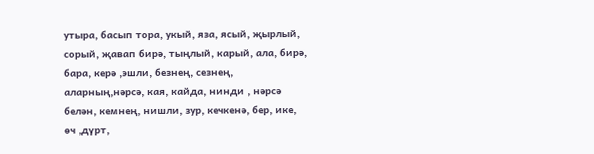утыра, басып тора, укый, яза, ясый, җырлый, сорый, җавап бирә, тыңлый, карый, ала, бирә, бара, керә ,эшли, безнең, сезнең, аларның,нәрсә, кая, кайда, нинди , нәрсә белән, кемнең, нишли, зур, кечкенә, бер, ике, өч ,дүрт,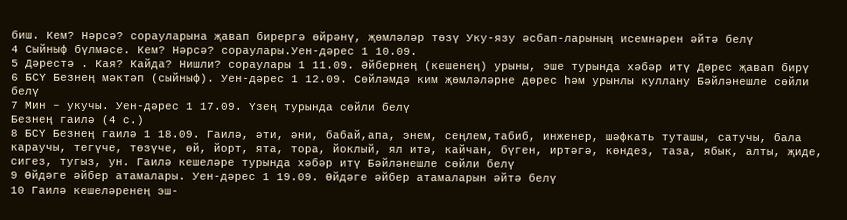биш. Кем? Нәрсә? сорауларына җавап бирергә өйрәнү, җөмләләр төзү Уку-язу әсбап-ларының исемнәрен әйтә белү
4 Сыйныф бүлмәсе. Кем? Нәрсә? сораулары.Уен-дәрес 1 10.09.
5 Дәрестә . Кая? Кайда? Нишли? сораулары 1 11.09. Әйбернең (кешенең) урыны, эше турында хәбәр итү Дөрес җавап бирү
6 БСҮ Безнең мәктәп (сыйныф). Уен-дәрес 1 12.09. Сөйләмдә ким җөмләләрне дөрес һәм урынлы куллану Бәйләнешле сөйли белү
7 Мин – укучы. Уен-дәрес 1 17.09. Үзең турында сөйли белү
Безнең гаилә (4 с.)
8 БСҮ Безнең гаилә 1 18.09. Гаилә, әти, әни, бабай,апа, энем, сеңлем,табиб, инженер, шәфкать туташы, сатучы, бала караучы, тегүче, төзүче, өй, йорт, ята, тора, йоклый, ял итә, кайчан, бүген, иртәгә, көндез, таза, ябык, алты, җиде, сигез, тугыз, ун. Гаилә кешеләре турында хәбәр итү Бәйләнешле сөйли белү
9 Өйдәге әйбер атамалары. Уен-дәрес 1 19.09. Өйдәге әйбер атамаларын әйтә белү
10 Гаилә кешеләренең эш-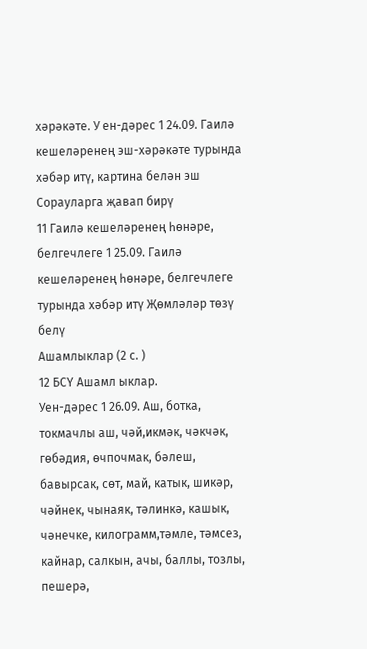хәрәкәте. У ен-дәрес 1 24.09. Гаилә кешеләренең эш-хәрәкәте турында хәбәр итү, картина белән эш Сорауларга җавап бирү
11 Гаилә кешеләренең һөнәре, белгечлеге 1 25.09. Гаилә кешеләренең һөнәре, белгечлеге турында хәбәр итү Җөмләләр төзү белү
Ашамлыклар (2 с. )
12 БСҮ Ашамл ыклар.
Уен-дәрес 1 26.09. Аш, ботка, токмачлы аш, чәй,икмәк, чәкчәк, гөбәдия, өчпочмак, бәлеш, бавырсак, сөт, май, катык, шикәр, чәйнек, чынаяк, тәлинкә, кашык, чәнечке, килограмм,тәмле, тәмсез, кайнар, салкын, ачы, баллы, тозлы, пешерә,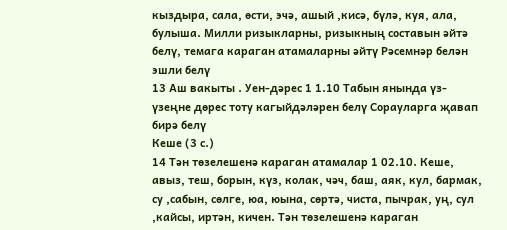кыздыра, сала, өсти, эчә, ашый ,кисә, бүлә, куя, ала, булыша. Милли ризыкларны, ризыкның составын әйтә белү, темага караган атамаларны әйтү Рәсемнәр белән эшли белү
13 Аш вакыты . Уен-дәрес 1 1.10 Табын янында үз-үзеңне дөрес тоту кагыйдәләрен белү Сорауларга җавап бирә белү
Кеше (3 с.)
14 Тән төзелешенә караган атамалар 1 02.10. Кеше, авыз, теш, борын, күз, колак, чәч, баш, аяк, кул, бармак, су ,сабын, сөлге, юа, юына, сөртә, чиста, пычрак, уң, сул ,кайсы, иртән, кичен. Тән төзелешенә караган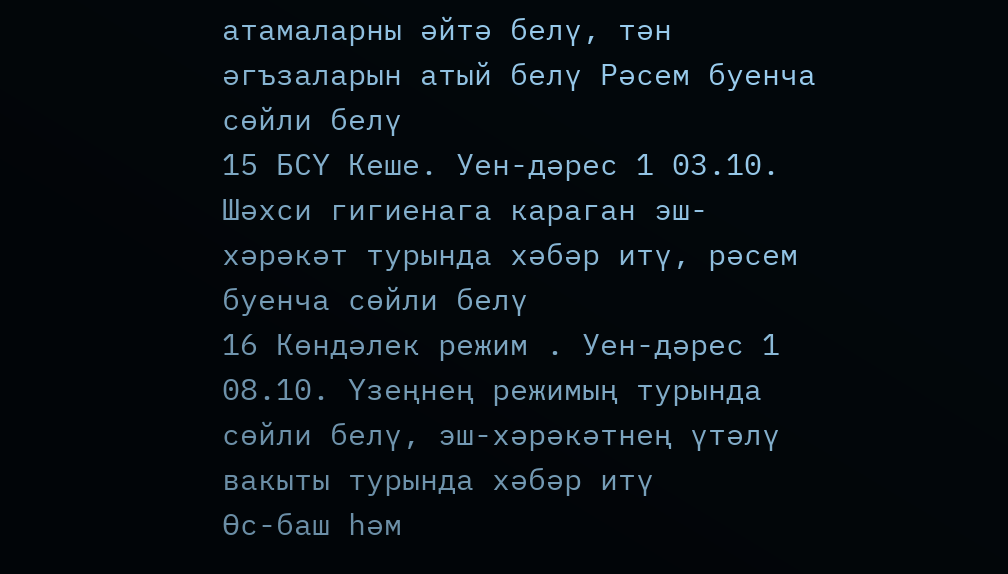атамаларны әйтә белү, тән әгъзаларын атый белү Рәсем буенча сөйли белү
15 БСҮ Кеше. Уен-дәрес 1 03.10. Шәхси гигиенага караган эш-хәрәкәт турында хәбәр итү, рәсем буенча сөйли белү
16 Көндәлек режим . Уен-дәрес 1 08.10. Үзеңнең режимың турында сөйли белү, эш-хәрәкәтнең үтәлү вакыты турында хәбәр итү
Өс-баш һәм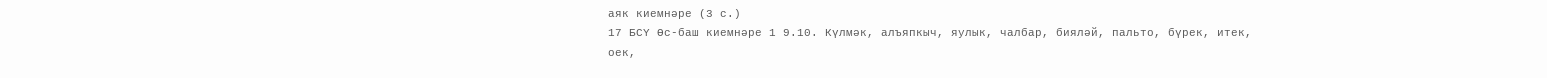аяк киемнәре (3 с.)
17 БСҮ Өс-баш киемнәре 1 9.10. Күлмәк, алъяпкыч, яулык, чалбар, бияләй, пальто, бүрек, итек, оек,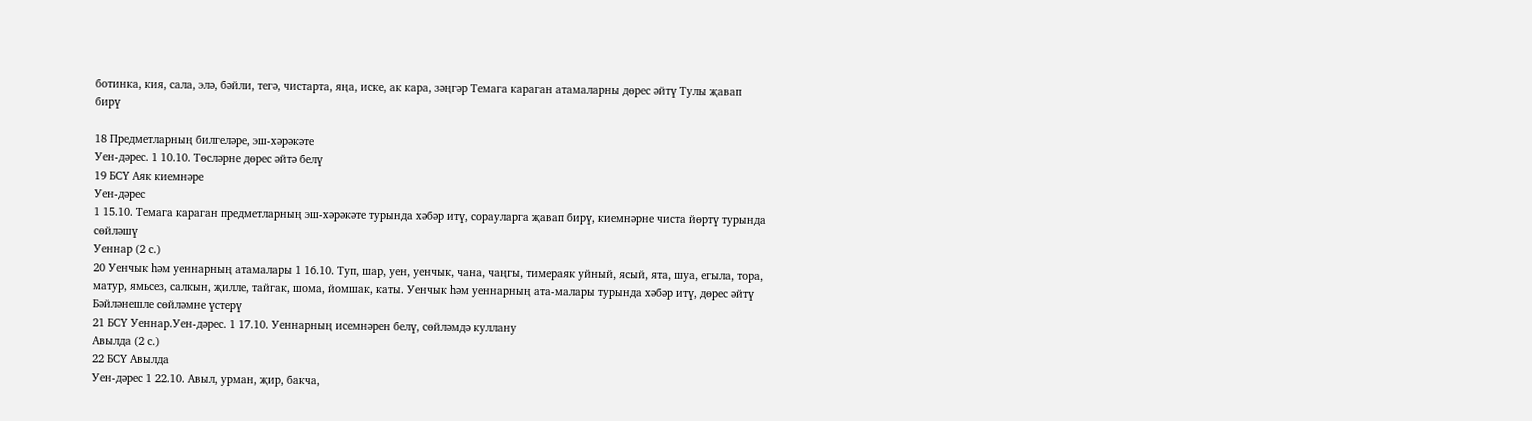ботинка, кия, сала, элә, бәйли, тегә, чистарта, яңа, иске, ак кара, зәңгәр Темага караган атамаларны дөрес әйтү Тулы җавап бирү

18 Предметларның билгеләре, эш-хәрәкәте
Уен-дәрес. 1 10.10. Төсләрне дөрес әйтә белү
19 БСҮ Аяк киемнәре
Уен-дәрес
1 15.10. Темага караган предметларның эш-хәрәкәте турында хәбәр итү, сорауларга җавап бирү, киемнәрне чиста йөртү турында сөйләшү
Уеннар (2 с.)
20 Уенчык һәм уеннарның атамалары 1 16.10. Туп, шар, уен, уенчык, чана, чаңгы, тимераяк уйный, ясый, ята, шуа, егыла, тора, матур, ямьсез, салкын, җилле, тайгак, шома, йомшак, каты. Уенчык һәм уеннарның ата-малары турында хәбәр итү, дөрес әйтү Бәйләнешле сөйләмне үстерү
21 БСҮ Уеннар.Уен-дәрес. 1 17.10. Уеннарның исемнәрен белү, сөйләмдә куллану
Авылда (2 с.)
22 БСҮ Авылда
Уен-дәрес 1 22.10. Авыл, урман, җир, бакча,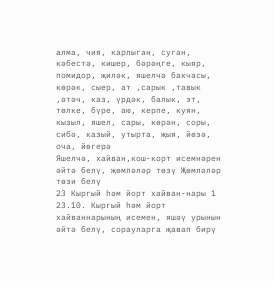алма, чия, карлыган, суган, кәбестә, кишер, бәрәңге, кыяр, помидор, җиләк, яшелчә бакчасы, көрәк, сыер, ат ,сарык ,тавык ,әтәч, каз, үрдәк, балык, эт, төлке, бүре, аю, керпе, куян, кызыл, яшел, сары, көрән, соры, сибә, казый, утырта, җыя, йөзә, оча, йөгерә
Яшелчә, хайван,кош-корт исемнәрен әйтә белү, җөмләләр төзү Җөмләләр төзи белү
23 Кыргый һәм йорт хайван-нары 1 23.10. Кыргый һәм йорт хайваннарының исемен, яшәү урынын әйтә белү, сорауларга җавап бирү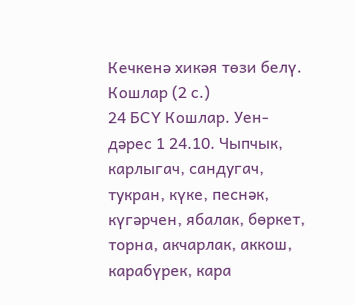Кечкенә хикәя төзи белү.
Кошлар (2 с.)
24 БСҮ Кошлар. Уен-дәрес 1 24.10. Чыпчык, карлыгач, сандугач, тукран, күке, песнәк, күгәрчен, ябалак, бөркет, торна, акчарлак, аккош, карабүрек, кара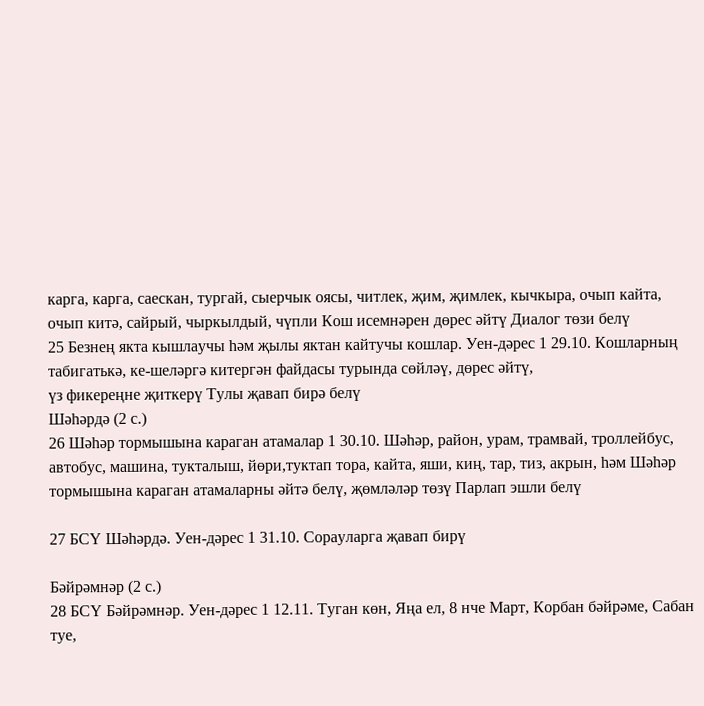карга, карга, саескан, тургай, сыерчык оясы, читлек, җим, җимлек, кычкыра, очып кайта, очып китә, сайрый, чыркылдый, чүпли Кош исемнәрен дөрес әйтү Диалог төзи белү
25 Безнең якта кышлаучы һәм җылы яктан кайтучы кошлар. Уен-дәрес 1 29.10. Кошларның табигатькә, ке-шеләргә китергән файдасы турында сөйләү, дөрес әйтү,
үз фикереңне җиткерү Тулы җавап бирә белү
Шәһәрдә (2 с.)
26 Шәһәр тормышына караган атамалар 1 30.10. Шәһәр, район, урам, трамвай, троллейбус, автобус, машина, тукталыш, йөри,туктап тора, кайта, яши, киң, тар, тиз, акрын, һәм Шәһәр тормышына караган атамаларны әйтә белү, җөмләләр төзү Парлап эшли белү

27 БСҮ Шәһәрдә. Уен-дәрес 1 31.10. Сорауларга җавап бирү

Бәйрәмнәр (2 с.)
28 БСҮ Бәйрәмнәр. Уен-дәрес 1 12.11. Туган көн, Яңа ел, 8 нче Март, Корбан бәйрәме, Сабан туе,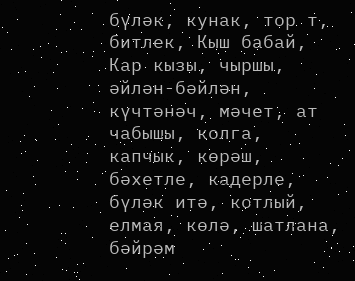бүләк, кунак, тор т, битлек, Кыш бабай, Кар кызы, чыршы, әйлән-бәйлән, күчтәнәч, мәчет, ат чабышы, колга, капчык, көрәш, бәхетле, кадерле, бүләк итә, котлый, елмая, көлә, шатлана, бәйрәм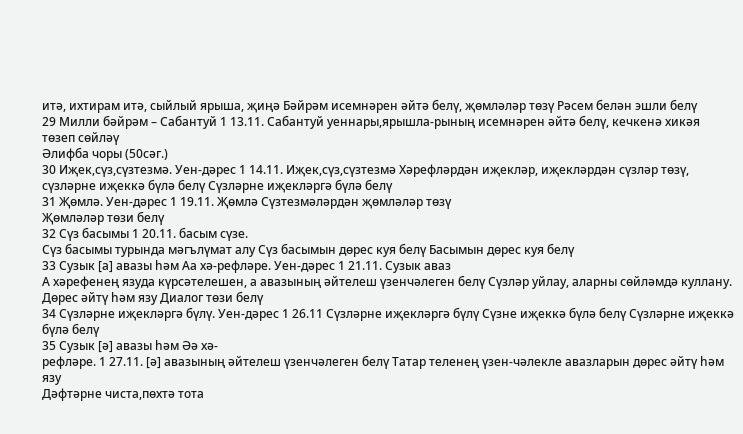итә, ихтирам итә, сыйлый ярыша, җиңә Бәйрәм исемнәрен әйтә белү, җөмләләр төзү Рәсем белән эшли белү
29 Милли бәйрәм – Сабантуй 1 13.11. Сабантуй уеннары,ярышла-рының исемнәрен әйтә белү, кечкенә хикәя төзеп сөйләү
Әлифба чоры (50сәг.)
30 Иҗек,сүз,сүзтезмә. Уен-дәрес 1 14.11. Иҗек,сүз,сүзтезмә Хәрефләрдән иҗекләр, иҗекләрдән сүзләр төзү, сүзләрне иҗеккә бүлә белү Сүзләрне иҗекләргә бүлә белү
31 Җөмлә. Уен-дәрес 1 19.11. Җөмлә Сүзтезмәләрдән җөмләләр төзү
Җөмләләр төзи белү
32 Сүз басымы 1 20.11. басым сүзе.
Сүз басымы турында мәгълүмат алу Сүз басымын дөрес куя белү Басымын дөрес куя белү
33 Сузык [а] авазы һәм Аа хә-рефләре. Уен-дәрес 1 21.11. Сузык аваз
А хәрефенең язуда күрсәтелешен, а авазының әйтелеш үзенчәлеген белү Сүзләр уйлау, аларны сөйләмдә куллану. Дөрес әйтү һәм язу Диалог төзи белү
34 Сүзләрне иҗекләргә бүлү. Уен-дәрес 1 26.11 Сүзләрне иҗекләргә бүлү Сүзне иҗеккә бүлә белү Сүзләрне иҗеккә бүлә белү
35 Сузык [ә] авазы һәм Әә хә-
рефләре. 1 27.11. [ә] авазының әйтелеш үзенчәлеген белү Татар теленең үзен-чәлекле авазларын дөрес әйтү һәм язу
Дәфтәрне чиста,пөхтә тота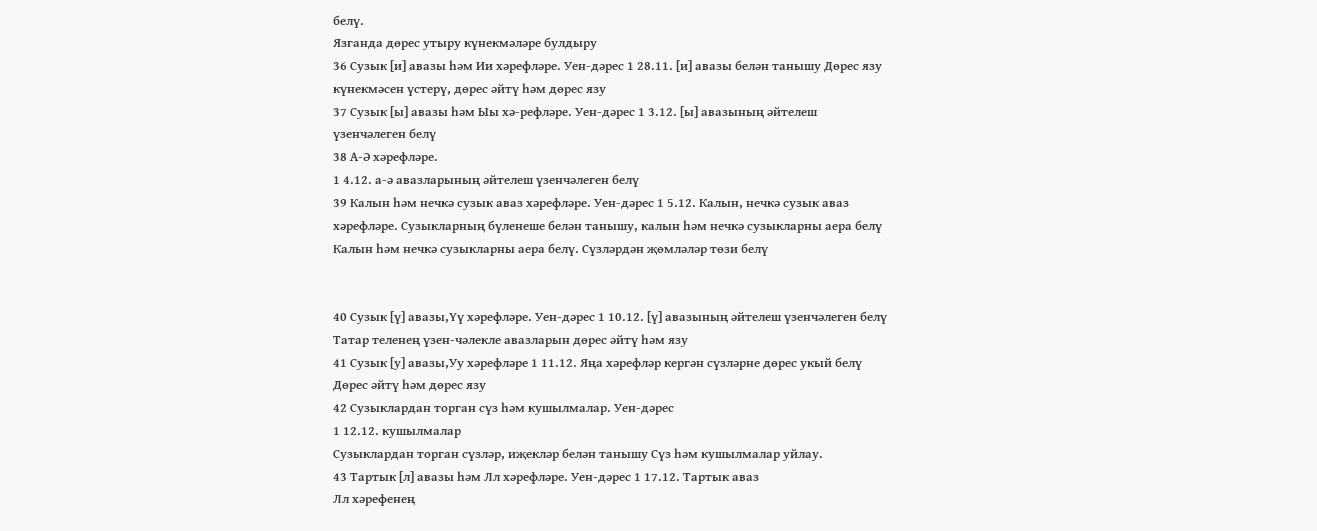белү.
Язганда дөрес утыру күнекмәләре булдыру
36 Сузык [и] авазы һәм Ии хәрефләре. Уен-дәрес 1 28.11. [и] авазы белән танышу Дөрес язу күнекмәсен үстерү, дөрес әйтү һәм дөрес язу
37 Сузык [ы] авазы һәм Ыы хә-рефләре. Уен-дәрес 1 3.12. [ы] авазының әйтелеш үзенчәлеген белү
38 А-Ә хәрефләре.
1 4.12. а-ә авазларының әйтелеш үзенчәлеген белү
39 Калын һәм нечкә сузык аваз хәрефләре. Уен-дәрес 1 5.12. Калын, нечкә сузык аваз хәрефләре. Сузыкларның бүленеше белән танышу, калын һәм нечкә сузыкларны аера белү Калын һәм нечкә сузыкларны аера белү. Сүзләрдән җөмләләр төзи белү


40 Сузык [ү] авазы,Үү хәрефләре. Уен-дәрес 1 10.12. [ү] авазының әйтелеш үзенчәлеген белү Татар теленең үзен-чәлекле авазларын дөрес әйтү һәм язу
41 Сузык [у] авазы,Уу хәрефләре 1 11.12. Яңа хәрефләр кергән сүзләрне дөрес укый белү Дөрес әйтү һәм дөрес язу
42 Сузыклардан торган сүз һәм кушылмалар. Уен-дәрес
1 12.12. кушылмалар
Сузыклардан торган сүзләр, иҗекләр белән танышу Сүз һәм кушылмалар уйлау.
43 Тартык [л] авазы һәм Лл хәрефләре. Уен-дәрес 1 17.12. Тартык аваз
Лл хәрефенең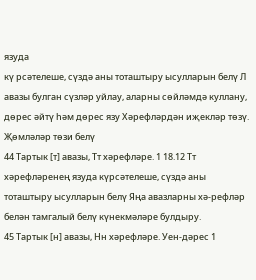язуда
кү рсәтелеше, сүздә аны тоташтыру ысулларын белү Л авазы булган сүзләр уйлау, аларны сөйләмдә куллану, дөрес әйтү һәм дөрес язу Хәрефләрдән иҗекләр төзү.
Җөмләләр төзи белү
44 Тартык [т] авазы, Тт хәрефләре. 1 18.12 Тт хәрефләренең язуда күрсәтелеше, сүздә аны тоташтыру ысулларын белү Яңа авазларны хә-рефләр белән тамгалый белү күнекмәләре булдыру.
45 Тартык [н] авазы, Нн хәрефләре. Уен-дәрес 1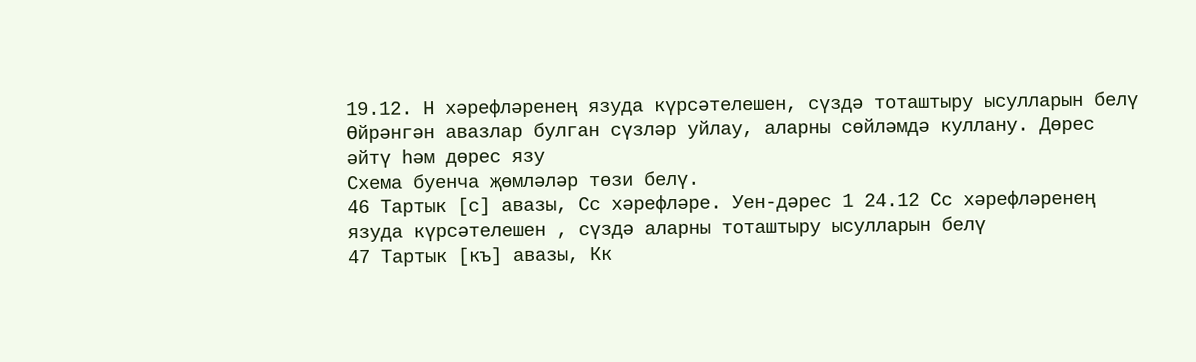19.12. Н хәрефләренең язуда күрсәтелешен, сүздә тоташтыру ысулларын белү Өйрәнгән авазлар булган сүзләр уйлау, аларны сөйләмдә куллану. Дөрес әйтү һәм дөрес язу
Схема буенча җөмләләр төзи белү.
46 Тартык [с] авазы, Сс хәрефләре. Уен-дәрес 1 24.12 Сс хәрефләренең язуда күрсәтелешен , сүздә аларны тоташтыру ысулларын белү
47 Тартык [къ] авазы, Кк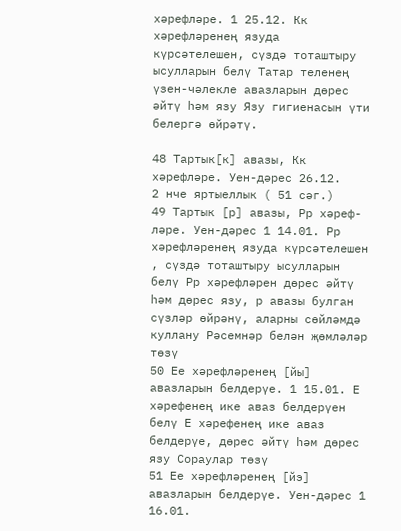хәрефләре. 1 25.12. Кк хәрефләренең язуда күрсәтелешен, сүздә тоташтыру ысулларын белү Татар теленең үзен-чәлекле авазларын дөрес әйтү һәм язу Язу гигиенасын үти белергә өйрәтү.

48 Тартык[к] авазы, Кк хәрефләре. Уен-дәрес 26.12.
2 нче яртыеллык ( 51 сәг.)
49 Тартык [р] авазы, Рр хәреф-ләре. Уен-дәрес 1 14.01. Рр хәрефләренең язуда күрсәтелешен , сүздә тоташтыру ысулларын белү Рр хәрефләрен дөрес әйтү һәм дөрес язу, р авазы булган сүзләр өйрәнү, аларны сөйләмдә куллану Рәсемнәр белән җөмләләр төзү
50 Ее хәрефләренең [йы] авазларын белдерүе. 1 15.01. Е хәрефенең ике аваз белдерүен белү Е хәрефенең ике аваз белдерүе, дөрес әйтү һәм дөрес язу Сораулар төзү
51 Ее хәрефләренең [йэ] авазларын белдерүе. Уен-дәрес 1 16.01.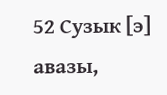52 Сузык [э] авазы,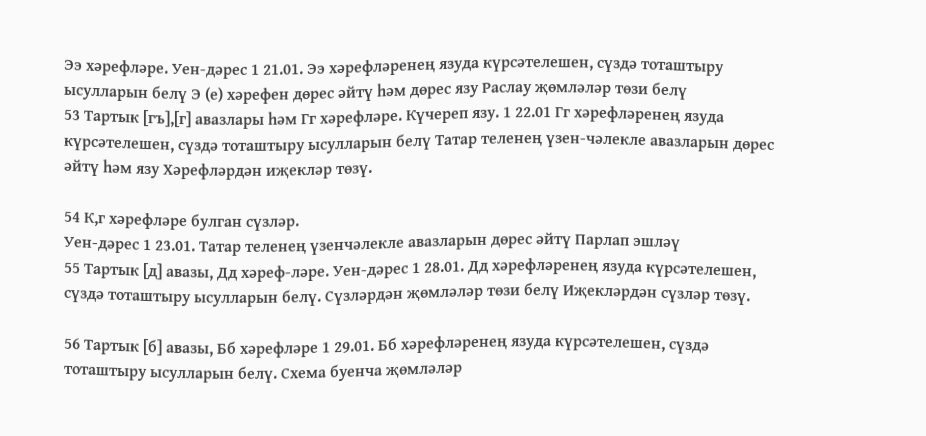Ээ хәрефләре. Уен-дәрес 1 21.01. Ээ хәрефләренең язуда күрсәтелешен, сүздә тоташтыру ысулларын белү Э (е) хәрефен дөрес әйтү һәм дөрес язу Раслау җөмләләр төзи белү
53 Тартык [гъ],[г] авазлары һәм Гг хәрефләре. Күчереп язу. 1 22.01 Гг хәрефләренең язуда күрсәтелешен, сүздә тоташтыру ысулларын белү Татар теленең үзен-чәлекле авазларын дөрес әйтү һәм язу Хәрефләрдән иҗекләр төзү.

54 К,г хәрефләре булган сүзләр.
Уен-дәрес 1 23.01. Татар теленең үзенчәлекле авазларын дөрес әйтү Парлап эшләү
55 Тартык [д] авазы, Дд хәреф-ләре. Уен-дәрес 1 28.01. Дд хәрефләренең язуда күрсәтелешен, сүздә тоташтыру ысулларын белү. Сүзләрдән җөмләләр төзи белү Иҗекләрдән сүзләр төзү.

56 Тартык [б] авазы, Бб хәрефләре 1 29.01. Бб хәрефләренең язуда күрсәтелешен, сүздә тоташтыру ысулларын белү. Схема буенча җөмләләр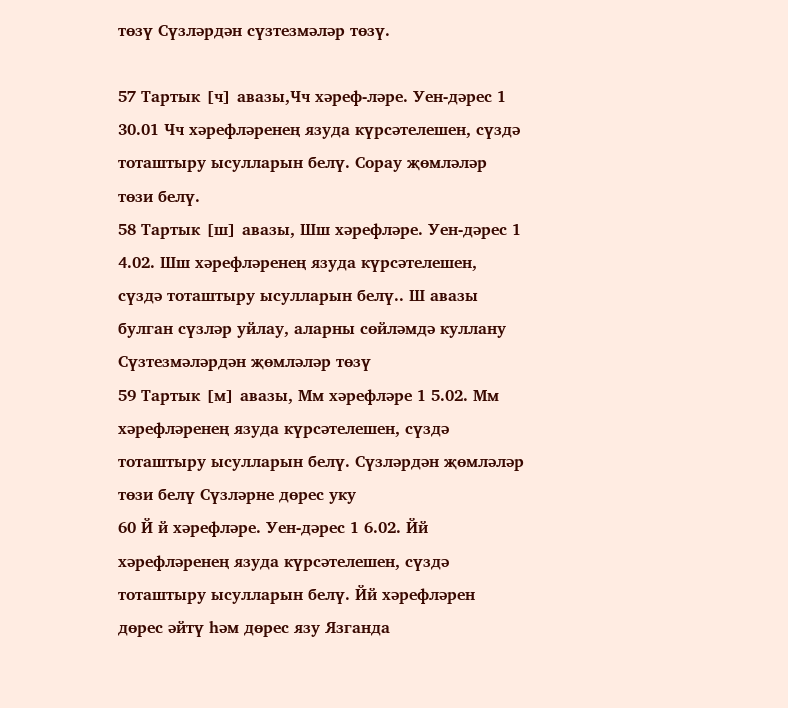төзү Сүзләрдән сүзтезмәләр төзү.

57 Тартык [ч] авазы,Чч хәреф-ләре. Уен-дәрес 1 30.01 Чч хәрефләренең язуда күрсәтелешен, сүздә тоташтыру ысулларын белү. Сорау җөмләләр төзи белү.
58 Тартык [ш] авазы, Шш хәрефләре. Уен-дәрес 1 4.02. Шш хәрефләренең язуда күрсәтелешен, сүздә тоташтыру ысулларын белү.. Ш авазы булган сүзләр уйлау, аларны сөйләмдә куллану Сүзтезмәләрдән җөмләләр төзү
59 Тартык [м] авазы, Мм хәрефләре 1 5.02. Мм хәрефләренең язуда күрсәтелешен, сүздә тоташтыру ысулларын белү. Сүзләрдән җөмләләр төзи белү Сүзләрне дөрес уку
60 Й й хәрефләре. Уен-дәрес 1 6.02. Йй хәрефләренең язуда күрсәтелешен, сүздә тоташтыру ысулларын белү. Йй хәрефләрен дөрес әйтү һәм дөрес язу Язганда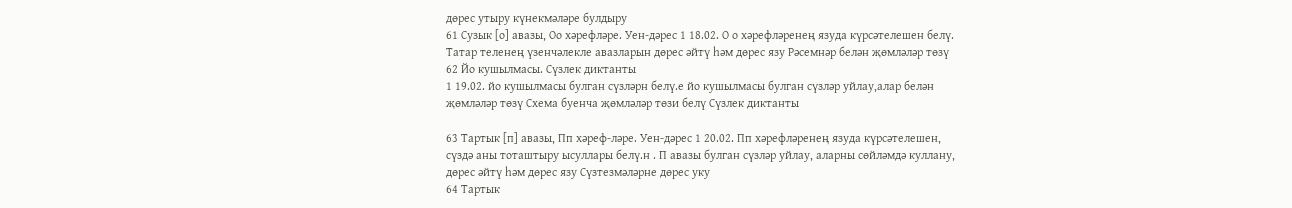дөрес утыру күнекмәләре булдыру
61 Сузык [о] авазы, Оо хәрефләре. Уен-дәрес 1 18.02. О о хәрефләренең язуда күрсәтелешен белү. Татар теленең үзенчәлекле авазларын дөрес әйтү һәм дөрес язу Рәсемнәр белән җөмләләр төзү
62 Йо кушылмасы. Сүзлек диктанты
1 19.02. йо кушылмасы булган сүзләрн белү.е йо кушылмасы булган сүзләр уйлау,алар белән җөмләләр төзү Схема буенча җөмләләр төзи белү Сүзлек диктанты

63 Тартык [п] авазы, Пп хәреф-ләре. Уен-дәрес 1 20.02. Пп хәрефләренең язуда күрсәтелешен, сүздә аны тоташтыру ысуллары белү.н . П авазы булган сүзләр уйлау, аларны сөйләмдә куллану, дөрес әйтү һәм дөрес язу Сүзтезмәләрне дөрес уку
64 Тартык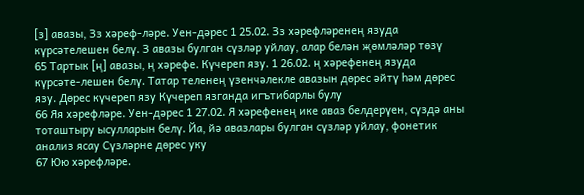[з] авазы, Зз хәреф-ләре. Уен-дәрес 1 25.02. Зз хәрефләренең язуда күрсәтелешен белү. З авазы булган сүзләр уйлау, алар белән җөмләләр төзү
65 Тартык [ң] авазы, ң хәрефе. Күчереп язу. 1 26.02. ң хәрефенең язуда күрсәте-лешен белү. Татар теленең үзенчәлекле авазын дөрес әйтү һәм дөрес язу. Дөрес күчереп язу Күчереп язганда игътибарлы булу
66 Яя хәрефләре. Уен-дәрес 1 27.02. Я хәрефенең ике аваз белдерүен, сүздә аны тоташтыру ысулларын белү. Йа, йә авазлары булган сүзләр уйлау, фонетик анализ ясау Сүзләрне дөрес уку
67 Юю хәрефләре.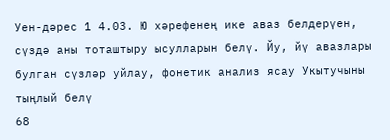Уен-дәрес 1 4.03. Ю хәрефенең ике аваз белдерүен, сүздә аны тоташтыру ысулларын белү. Йу, йү авазлары булган сүзләр уйлау, фонетик анализ ясау Укытучыны тыңлый белү
68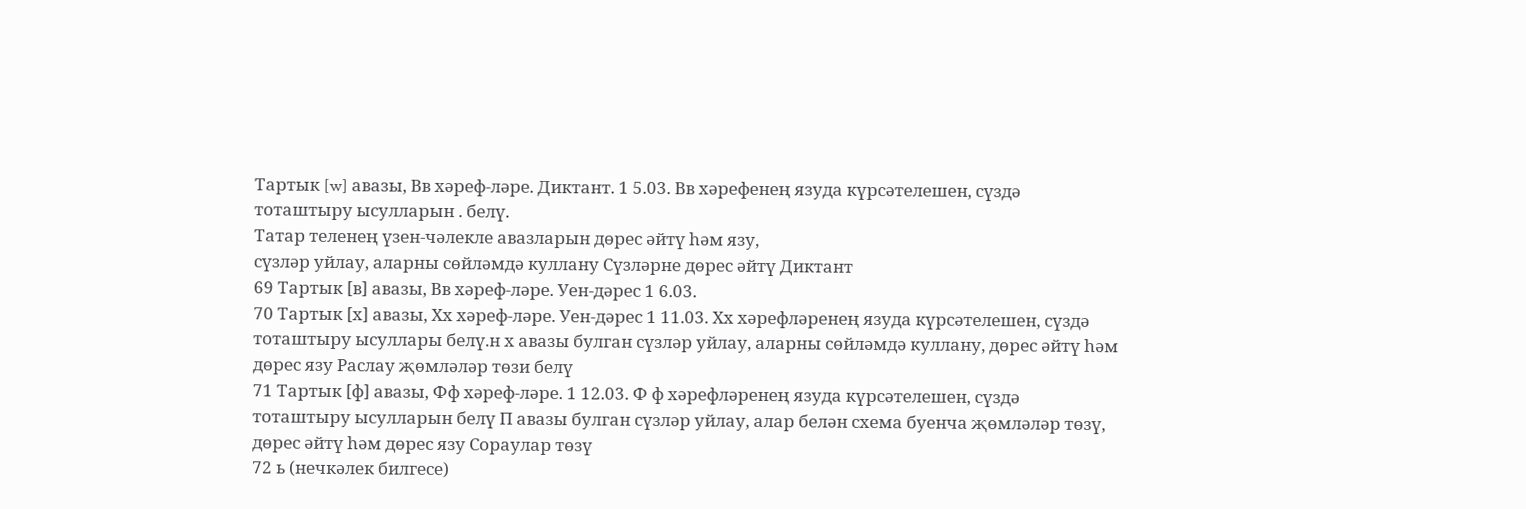Тартык [w] авазы, Вв хәреф-ләре. Диктант. 1 5.03. Вв хәрефенең язуда күрсәтелешен, сүздә тоташтыру ысулларын . белү.
Татар теленең үзен-чәлекле авазларын дөрес әйтү һәм язу,
сүзләр уйлау, аларны сөйләмдә куллану Сүзләрне дөрес әйтү Диктант
69 Тартык [в] авазы, Вв хәреф-ләре. Уен-дәрес 1 6.03.
70 Тартык [х] авазы, Хх хәреф-ләре. Уен-дәрес 1 11.03. Хх хәрефләренең язуда күрсәтелешен, сүздә тоташтыру ысуллары белү.н х авазы булган сүзләр уйлау, аларны сөйләмдә куллану, дөрес әйтү һәм дөрес язу Раслау җөмләләр төзи белү
71 Тартык [ф] авазы, Фф хәреф-ләре. 1 12.03. Ф ф хәрефләренең язуда күрсәтелешен, сүздә тоташтыру ысулларын белү П авазы булган сүзләр уйлау, алар белән схема буенча җөмләләр төзү, дөрес әйтү һәм дөрес язу Сораулар төзү
72 ь (нечкәлек билгесе)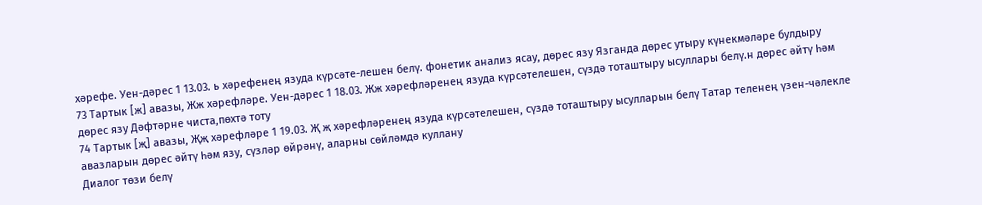хәрефе. Уен-дәрес 1 13.03. ь хәрефенең язуда күрсәте-лешен белү. фонетик анализ ясау, дөрес язу Язганда дөрес утыру күнекмәләре булдыру
73 Тартык [ж] авазы, Жж хәрефләре. Уен-дәрес 1 18.03. Жж хәрефләренең язуда күрсәтелешен, сүздә тоташтыру ысуллары белү.н дөрес әйтү һәм дөрес язу Дәфтәрне чиста,пөхтә тоту
74 Тартык [җ] авазы, Җҗ хәрефләре 1 19.03. Җ җ хәрефләренең язуда күрсәтелешен, сүздә тоташтыру ысулларын белү Татар теленең үзен-чәлекле авазларын дөрес әйтү һәм язу, сүзләр өйрәнү, аларны сөйләмдә куллану
Диалог төзи белү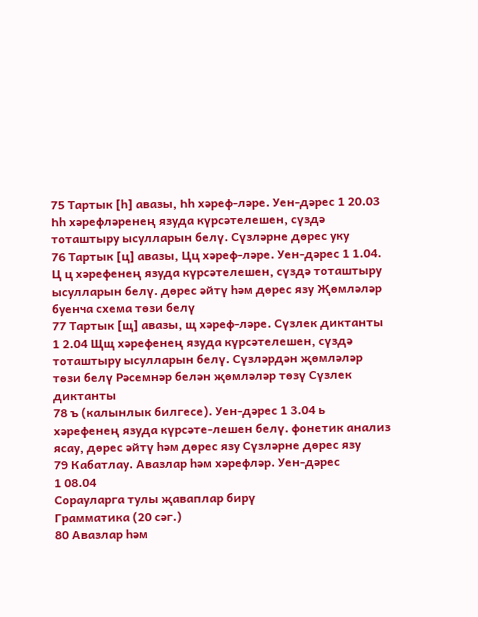75 Тартык [һ] авазы, Һһ хәреф-ләре. Уен-дәрес 1 20.03 Һһ хәрефләренең язуда күрсәтелешен, сүздә тоташтыру ысулларын белү. Сүзләрне дөрес уку
76 Тартык [ц] авазы, Цц хәреф-ләре. Уен-дәрес 1 1.04. Ц ц хәрефенең язуда күрсәтелешен, сүздә тоташтыру ысулларын белү. дөрес әйтү һәм дөрес язу Җөмләләр буенча схема төзи белү
77 Тартык [щ] авазы, щ хәреф-ләре. Сүзлек диктанты 1 2.04 Щщ хәрефенең язуда күрсәтелешен, сүздә тоташтыру ысулларын белү. Сүзләрдән җөмләләр төзи белү Рәсемнәр белән җөмләләр төзү Сүзлек диктанты
78 ъ (калынлык билгесе). Уен-дәрес 1 3.04 ь хәрефенең язуда күрсәте-лешен белү. фонетик анализ ясау, дөрес әйтү һәм дөрес язу Сүзләрне дөрес язу
79 Кабатлау. Авазлар һәм хәрефләр. Уен-дәрес
1 08.04
Сорауларга тулы җаваплар бирү
Грамматика (20 сәг.)
80 Авазлар һәм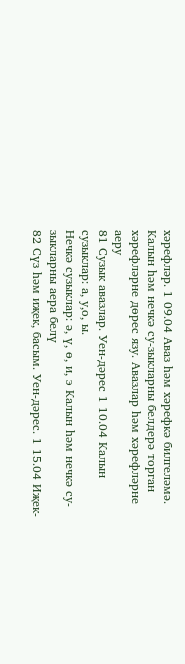хәрефләр. 1 09.04 Аваз һәм хәрефкә билгеләмә. Калын һәм нечкә су-зыкларны белдерә торган хәрефләрне дөрес язу. Авазлар һәм хәрефләрне аеру
81 Сузык авазлар. Уен-дәрес 1 10.04 Калын сузыклар: а, у,о, ы.
Нечкә сузыклар: ә, ү, ө, и, э Калын һәм нечкә су-зыкларны аера белү
82 Сүз һәм иҗек, басым. Уен-дәрес. 1 15.04 Иҗек-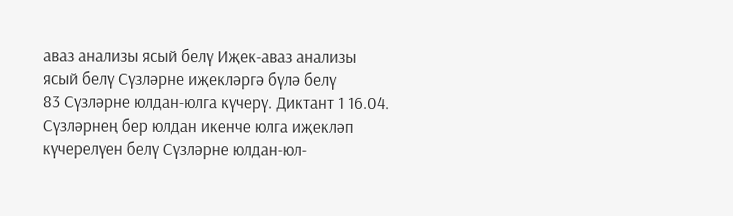аваз анализы ясый белү Иҗек-аваз анализы ясый белү Сүзләрне иҗекләргә бүлә белү
83 Сүзләрне юлдан-юлга күчерү. Диктант 1 16.04. Сүзләрнең бер юлдан икенче юлга иҗекләп күчерелүен белү Сүзләрне юлдан-юл-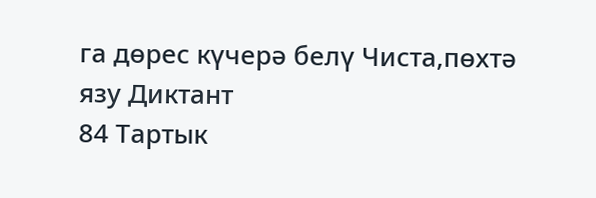га дөрес күчерә белү Чиста,пөхтә язу Диктант
84 Тартык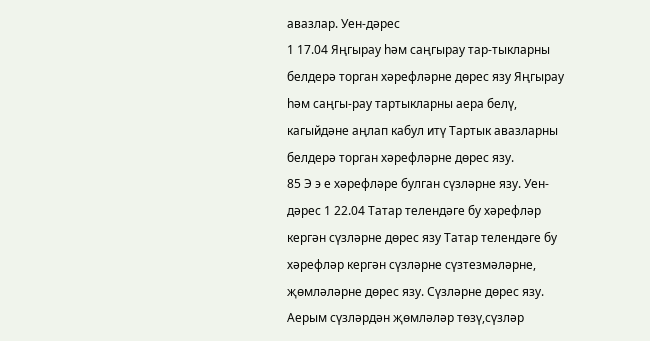авазлар. Уен-дәрес
1 17.04 Яңгырау һәм саңгырау тар-тыкларны белдерә торган хәрефләрне дөрес язу Яңгырау һәм саңгы-рау тартыкларны аера белү, кагыйдәне аңлап кабул итү Тартык авазларны белдерә торган хәрефләрне дөрес язу.
85 Э э е хәрефләре булган сүзләрне язу. Уен-дәрес 1 22.04 Татар телендәге бу хәрефләр кергән сүзләрне дөрес язу Татар телендәге бу хәрефләр кергән сүзләрне сүзтезмәләрне, җөмләләрне дөрес язу. Сүзләрне дөрес язу.
Аерым сүзләрдән җөмләләр төзү,сүзләр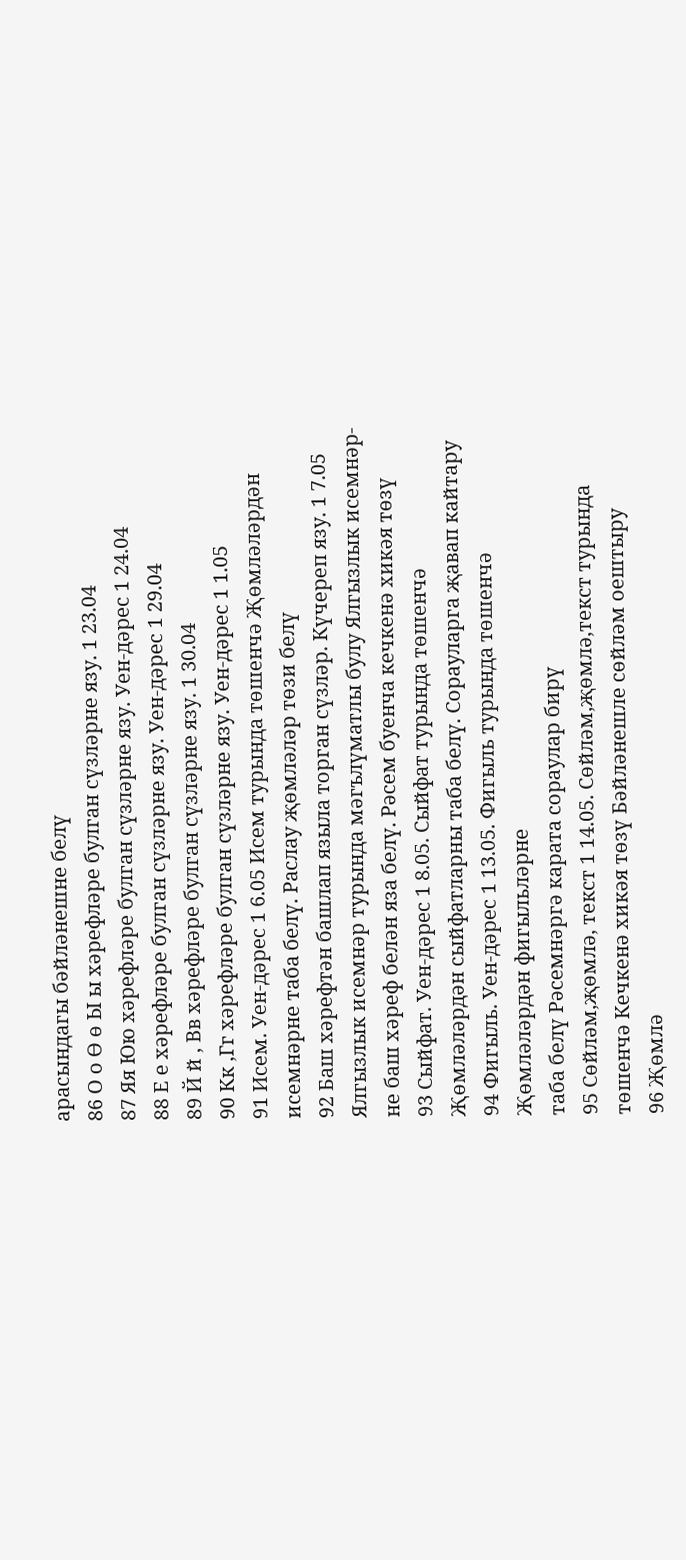арасындагы бәйләнешне белү
86 О о Ө ө Ы ы хәрефләре булган сүзләрне язу. 1 23.04
87 Яя Юю хәрефләре булган сүзләрне язу. Уен-дәрес 1 24.04
88 Е е хәрефләре булган сүзләрне язу. Уен-дәрес 1 29.04
89 Й й , Вв хәрефләре булган сүзләрне язу. 1 30.04
90 Кк ,Гг хәрефләре булган сүзләрне язу. Уен-дәрес 1 1.05
91 Исем. Уен-дәрес 1 6.05 Исем турында төшенчә Җөмләләрдән исемнәрне таба белү. Раслау җөмләләр төзи белү
92 Баш хәрефтән башлап языла торган сүзләр. Күчереп язу. 1 7.05 Ялгызлык исемнәр турында мәгълүматлы булу Ялгызлык исемнәр-не баш хәреф белән яза белү. Рәсем буенча кечкенә хикәя төзү
93 Сыйфат. Уен-дәрес 1 8.05. Сыйфат турында төшенчә Җөмләләрдән сыйфатларны таба белү. Сорауларга җавап кайтару
94 Фигыль. Уен-дәрес 1 13.05. Фигыль турында төшенчә Җөмләләрдән фигыльләрне
таба белү Рәсемнәргә карата сораулар бирү
95 Сөйләм,җөмлә, текст 1 14.05. Сөйләм,җөмлә,текст турында төшенчә Кечкенә хикәя төзү Бәйләнешле сөйләм оештыру
96 Җөмлә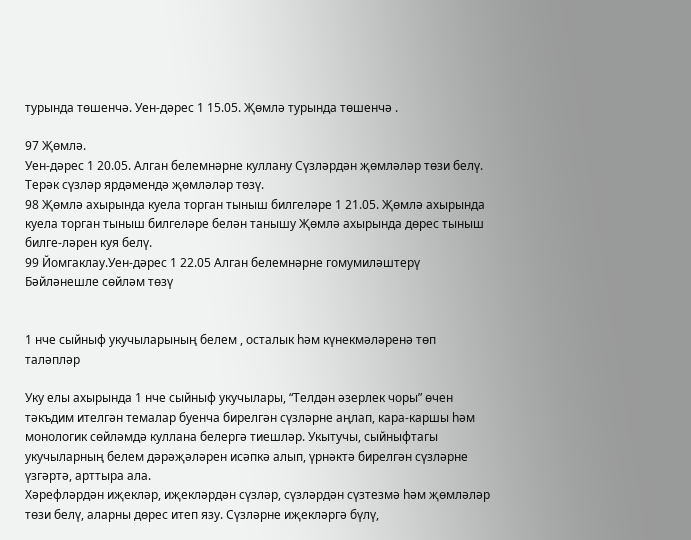турында төшенчә. Уен-дәрес 1 15.05. Җөмлә турында төшенчә .

97 Җөмлә.
Уен-дәрес 1 20.05. Алган белемнәрне куллану Сүзләрдән җөмләләр төзи белү. Терәк сүзләр ярдәмендә җөмләләр төзү.
98 Җөмлә ахырында куела торган тыныш билгеләре 1 21.05. Җөмлә ахырында куела торган тыныш билгеләре белән танышу Җөмлә ахырында дөрес тыныш билге-ләрен куя белү.
99 Йомгаклау.Уен-дәрес 1 22.05 Алган белемнәрне гомумиләштерү Бәйләнешле сөйләм төзү


1 нче сыйныф укучыларының белем , осталык һәм күнекмәләренә төп таләпләр

Уку елы ахырында 1 нче сыйныф укучылары, “Телдән әзерлек чоры” өчен тәкъдим ителгән темалар буенча бирелгән сүзләрне аңлап, кара-каршы һәм монологик сөйләмдә куллана белергә тиешләр. Укытучы, сыйныфтагы укучыларның белем дәрәҗәләрен исәпкә алып, үрнәктә бирелгән сүзләрне үзгәртә, арттыра ала.
Хәрефләрдән иҗекләр, иҗекләрдән сүзләр, сүзләрдән сүзтезмә һәм җөмләләр төзи белү, аларны дөрес итеп язу. Сүзләрне иҗекләргә бүлү,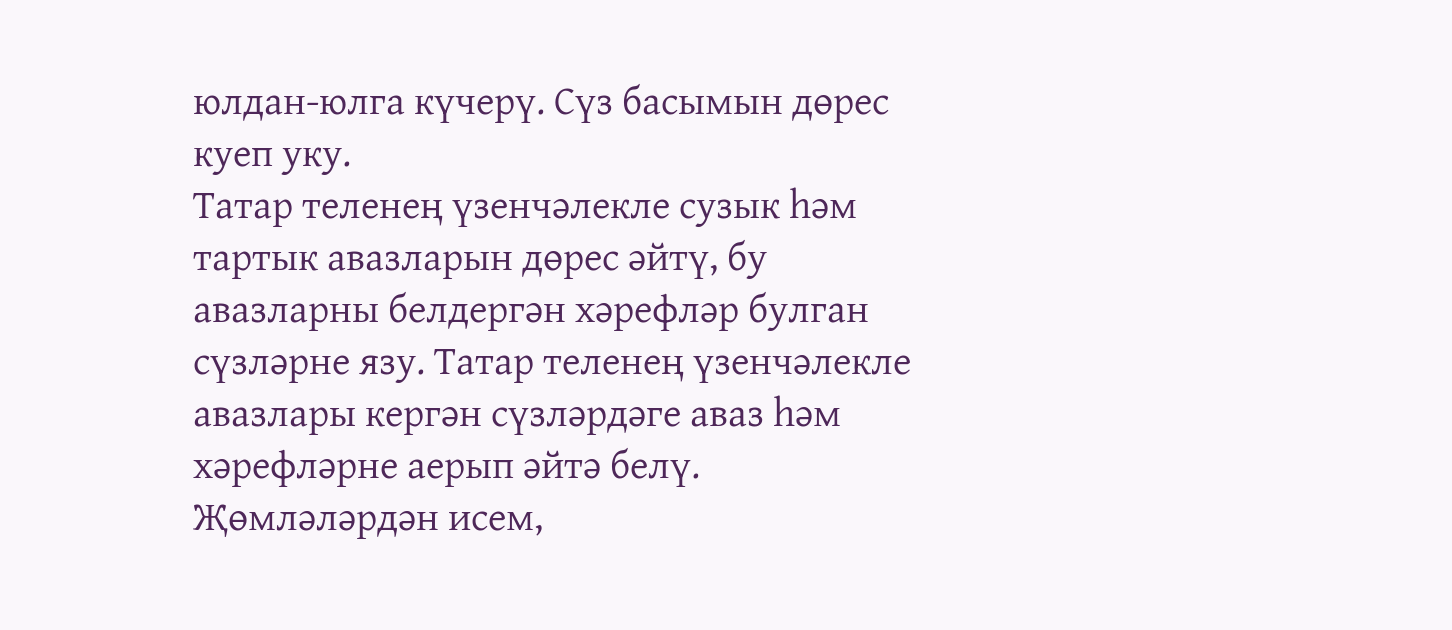юлдан-юлга күчерү. Сүз басымын дөрес куеп уку.
Татар теленең үзенчәлекле сузык һәм тартык авазларын дөрес әйтү, бу авазларны белдергән хәрефләр булган сүзләрне язу. Татар теленең үзенчәлекле авазлары кергән сүзләрдәге аваз һәм хәрефләрне аерып әйтә белү.
Җөмләләрдән исем,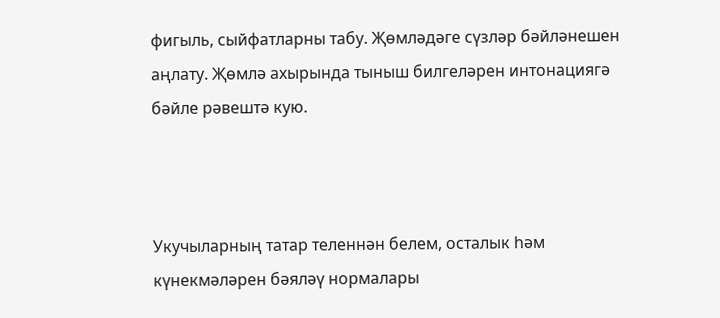фигыль, сыйфатларны табу. Җөмләдәге сүзләр бәйләнешен аңлату. Җөмлә ахырында тыныш билгеләрен интонациягә бәйле рәвештә кую.



Укучыларның татар теленнән белем, осталык һәм күнекмәләрен бәяләү нормалары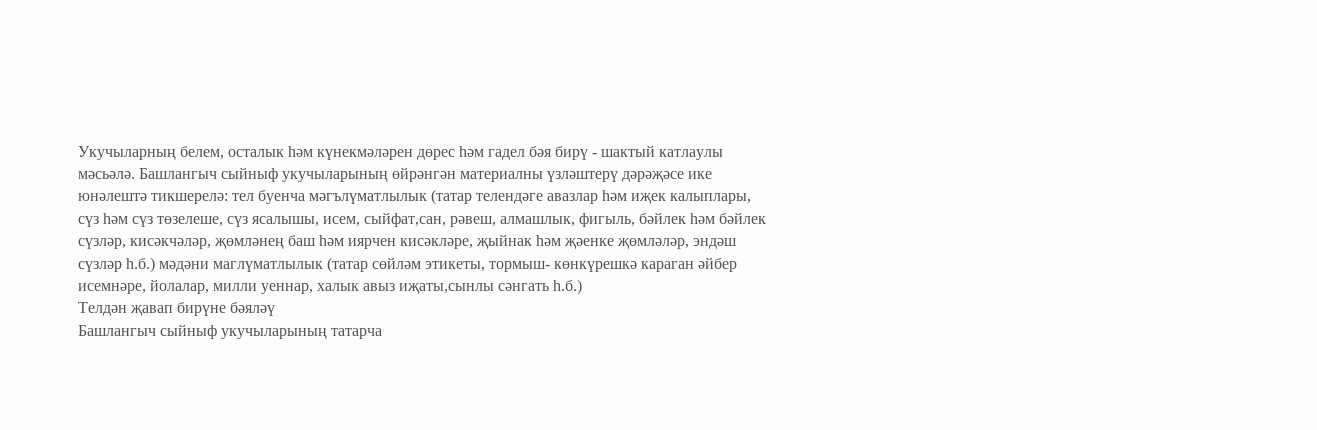Укучыларның белем, осталык һәм күнекмәләрен дөрес һәм гадел бәя бирү - шактый катлаулы мәсьәлә. Башлангыч сыйныф укучыларының өйрәнгән материалны үзләштерү дәрәҗәсе ике юнәлештә тикшерелә: тел буенча мәгълүматлылык (татар телендәге авазлар һәм иҗек калыплары, сүз һәм сүз төзелеше, сүз ясалышы, исем, сыйфат,сан, рәвеш, алмашлык, фигыль, бәйлек һәм бәйлек сүзләр, кисәкчәләр, җөмләнең баш һәм иярчен кисәкләре, җыйнак һәм җәенке җөмләләр, эндәш сүзләр һ.б.) мәдәни маглүматлылык (татар сөйләм этикеты, тормыш- көнкүрешкә караган әйбер исемнәре, йолалар, милли уеннар, халык авыз иҗаты,сынлы сәнгать һ.б.)
Телдән җавап бирүне бәяләү
Башлангыч сыйныф укучыларының татарча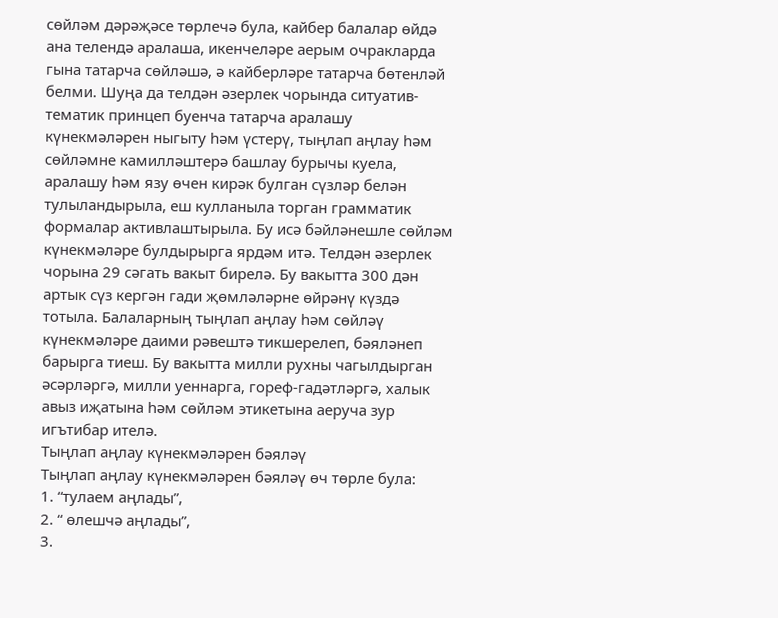сөйләм дәрәҗәсе төрлечә була, кайбер балалар өйдә ана телендә аралаша, икенчеләре аерым очракларда гына татарча сөйләшә, ә кайберләре татарча бөтенләй белми. Шуңа да телдән әзерлек чорында ситуатив- тематик принцеп буенча татарча аралашу күнекмәләрен ныгыту һәм үстерү, тыңлап аңлау һәм сөйләмне камилләштерә башлау бурычы куела, аралашу һәм язу өчен кирәк булган сүзләр белән тулыландырыла, еш кулланыла торган грамматик формалар активлаштырыла. Бу исә бәйләнешле сөйләм күнекмәләре булдырырга ярдәм итә. Телдән әзерлек чорына 29 сәгать вакыт бирелә. Бу вакытта 300 дән артык сүз кергән гади җөмләләрне өйрәнү күздә тотыла. Балаларның тыңлап аңлау һәм сөйләү күнекмәләре даими рәвештә тикшерелеп, бәяләнеп барырга тиеш. Бу вакытта милли рухны чагылдырган әсәрләргә, милли уеннарга, гореф-гадәтләргә, халык авыз иҗатына һәм сөйләм этикетына аеруча зур игътибар ителә.
Тыңлап аңлау күнекмәләрен бәяләү
Тыңлап аңлау күнекмәләрен бәяләү өч төрле була:
1. “тулаем аңлады”,
2. “ өлешчә аңлады”,
3.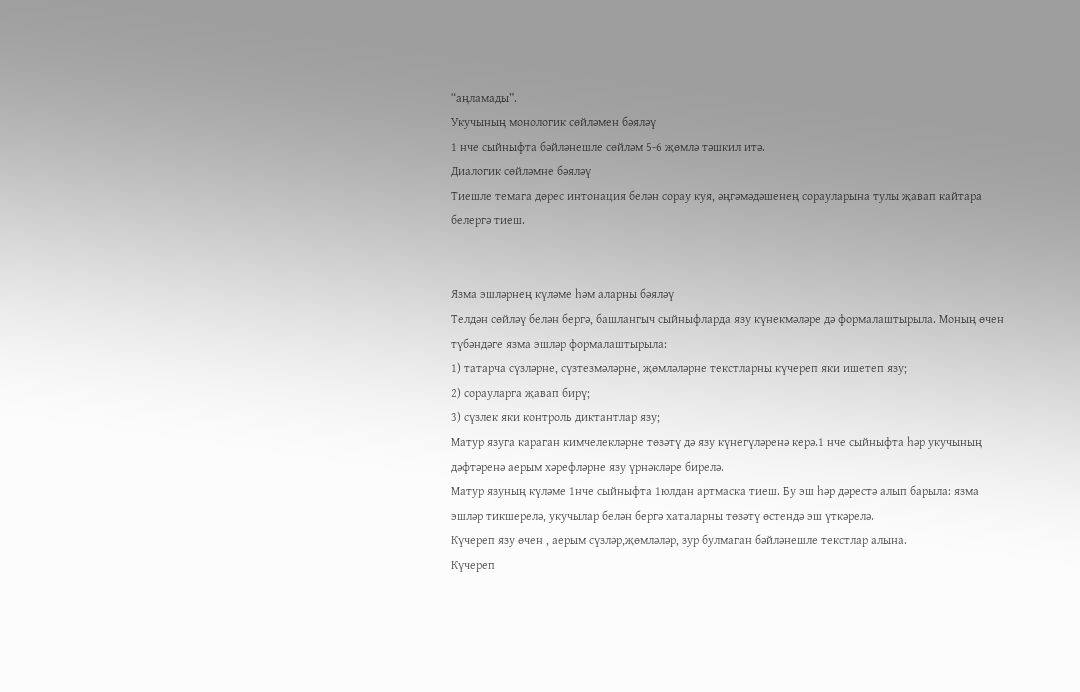“аңламады”.
Укучының монологик сөйләмен бәяләү
1 нче сыйныфта бәйләнешле сөйләм 5-6 җөмлә тәшкил итә.
Диалогик сөйләмне бәяләү
Тиешле темага дөрес интонация белән сорау куя, әңгәмәдәшенең сорауларына тулы җавап кайтара белергә тиеш.


Язма эшләрнең күләме һәм аларны бәяләү
Телдән сөйләү белән бергә, башлангыч сыйныфларда язу күнекмәләре дә формалаштырыла. Моның өчен түбәндәге язма эшләр формалаштырыла:
1) татарча сүзләрне, сүзтезмәләрне, җөмләләрне текстларны күчереп яки ишетеп язу;
2) сорауларга җавап бирү;
3) сүзлек яки контроль диктантлар язу;
Матур язуга караган кимчелекләрне төзәтү дә язу күнегүләренә керә.1 нче сыйныфта һәр укучының дәфтәренә аерым хәрефләрне язу үрнәкләре бирелә.
Матур язуның күләме 1нче сыйныфта 1юлдан артмаска тиеш. Бу эш һәр дәрестә алып барыла: язма эшләр тикшерелә, укучылар белән бергә хаталарны төзәтү өстендә эш үткәрелә.
Күчереп язу өчен , аерым сүзләр,җөмләләр, зур булмаган бәйләнешле текстлар алына.
Күчереп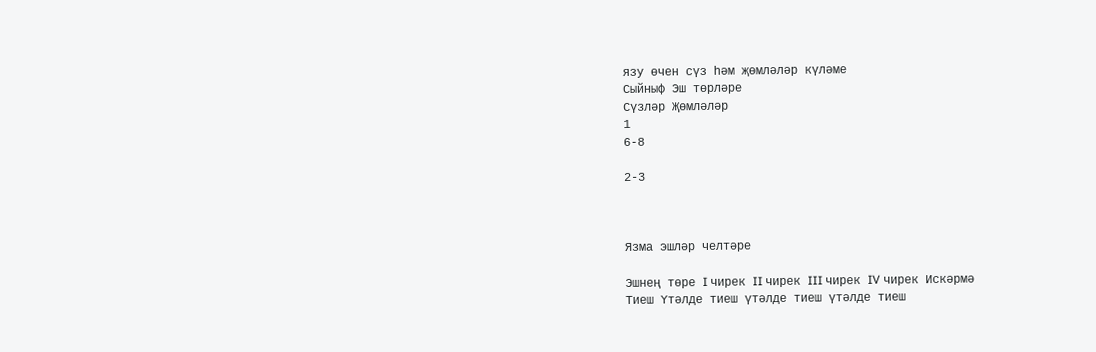язу өчен сүз һәм җөмләләр күләме
Сыйныф Эш төрләре
Сүзләр Җөмләләр
1
6-8

2-3



Язма эшләр челтәре

Эшнең төре I чирек II чирек III чирек IV чирек Искәрмә
Тиеш Үтәлде тиеш үтәлде тиеш үтәлде тиеш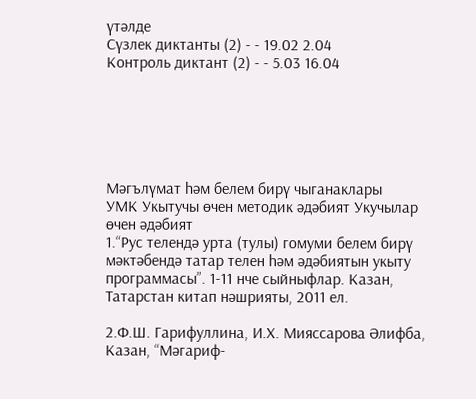үтәлде
Сүзлек диктанты (2) - - 19.02 2.04
Контроль диктант (2) - - 5.03 16.04






Мәгълүмат һәм белем бирү чыганаклары
УМК Укытучы өчен методик әдәбият Укучылар өчен әдәбият
1.“Рус телендә урта (тулы) гомуми белем бирү мәктәбендә татар телен һәм әдәбиятын укыту программасы”. 1-11 нче сыйныфлар. Казан, Татарстан китап нәшрияты, 2011 ел.

2.Ф.Ш. Гарифуллина, И.Х. Мияссарова Әлифба, Казан, “Мәгариф-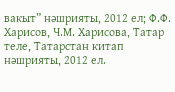вакыт” нәшрияты, 2012 ел; Ф.Ф. Харисов, Ч.М. Харисова, Татар теле, Татарстан китап нәшрияты, 2012 ел.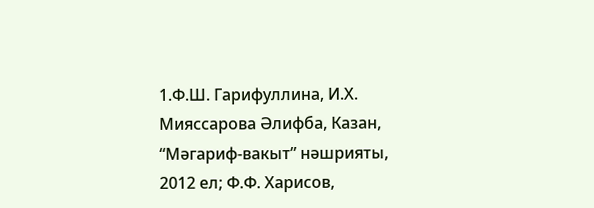1.Ф.Ш. Гарифуллина, И.Х. Мияссарова Әлифба, Казан, “Мәгариф-вакыт” нәшрияты, 2012 ел; Ф.Ф. Харисов,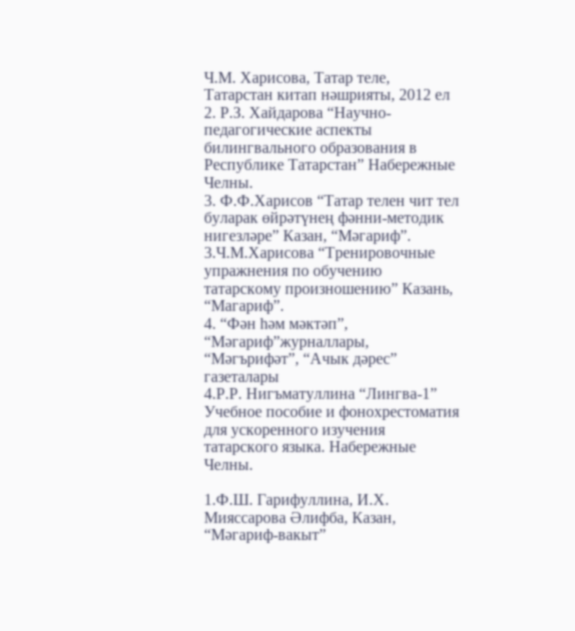Ч.М. Харисова, Татар теле, Татарстан китап нәшрияты, 2012 ел
2. Р.З. Хайдарова “Научно-педагогические аспекты билингвального образования в Республике Татарстан” Набережные Челны.
3. Ф.Ф.Харисов “Татар телен чит тел буларак өйрәтүнең фәнни-методик нигезләре” Казан, “Мәгариф”.
3.Ч.М.Харисова “Тренировочные упражнения по обучению татарскому произношению” Казань, “Магариф”.
4. “Фән һәм мәктәп”, “Мәгариф”журналлары, “Мәгърифәт”, “Ачык дәрес” газеталары
4.Р.Р. Нигъматуллина “Лингва-1” Учебное пособие и фонохрестоматия для ускоренного изучения татарского языка. Набережные Челны.

1.Ф.Ш. Гарифуллина, И.Х. Мияссарова Әлифба, Казан, “Мәгариф-вакыт”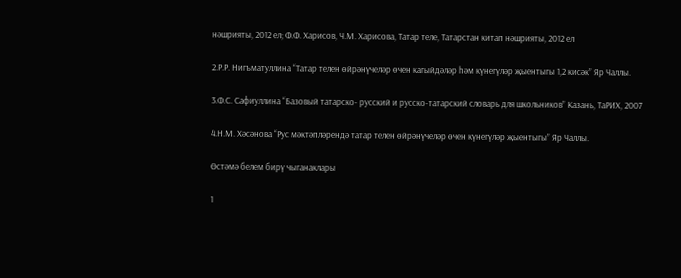нәшрияты, 2012 ел; Ф.Ф. Харисов, Ч.М. Харисова, Татар теле, Татарстан китап нәшрияты, 2012 ел

2.Р.Р. Нигъматуллина “Татар телен өйрәнүчеләр өчен кагыйдәләр һәм күнегүләр җыентыгы 1,2 кисәк” Яр Чаллы.

3.Ф.С. Сафиуллина “Базовый татарско- русский и русско-татарский словарь для школьников” Казань, ТаРИХ, 2007

4.Н.М. Хәсәнова “Рус мәктәпләрендә татар телен өйрәнүчеләр өчен күнегүләр җыентыгы” Яр Чаллы.

Өстәмә белем бирү чыганаклары

1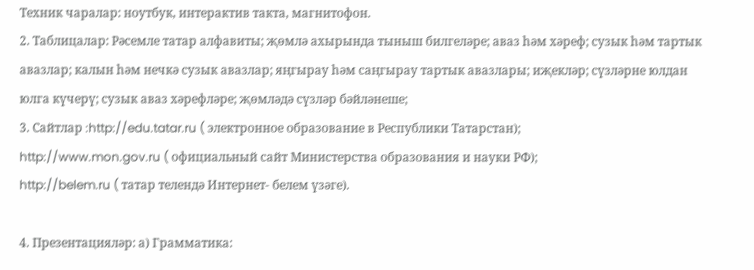Техник чаралар: ноутбук, интерактив такта, магнитофон.
2. Таблицалар: Рәсемле татар алфавиты; җөмлә ахырында тыныш билгеләре; аваз һәм хәреф; сузык һәм тартык авазлар; калын һәм нечкә сузык авазлар; яңгырау һәм саңгырау тартык авазлары; иҗекләр; сүзләрне юлдан юлга күчерү; сузык аваз хәрефләре; җөмләдә сүзләр бәйләнеше;
3. Сайтлар :http://edu.tatar.ru ( электронное образование в Республики Татарстан);
http://www.mon.gov.ru ( официальный сайт Министерства образования и науки РФ);
http://belem.ru ( татар телендә Интернет- белем үзәге).

4. Презентацияләр: а) Грамматика: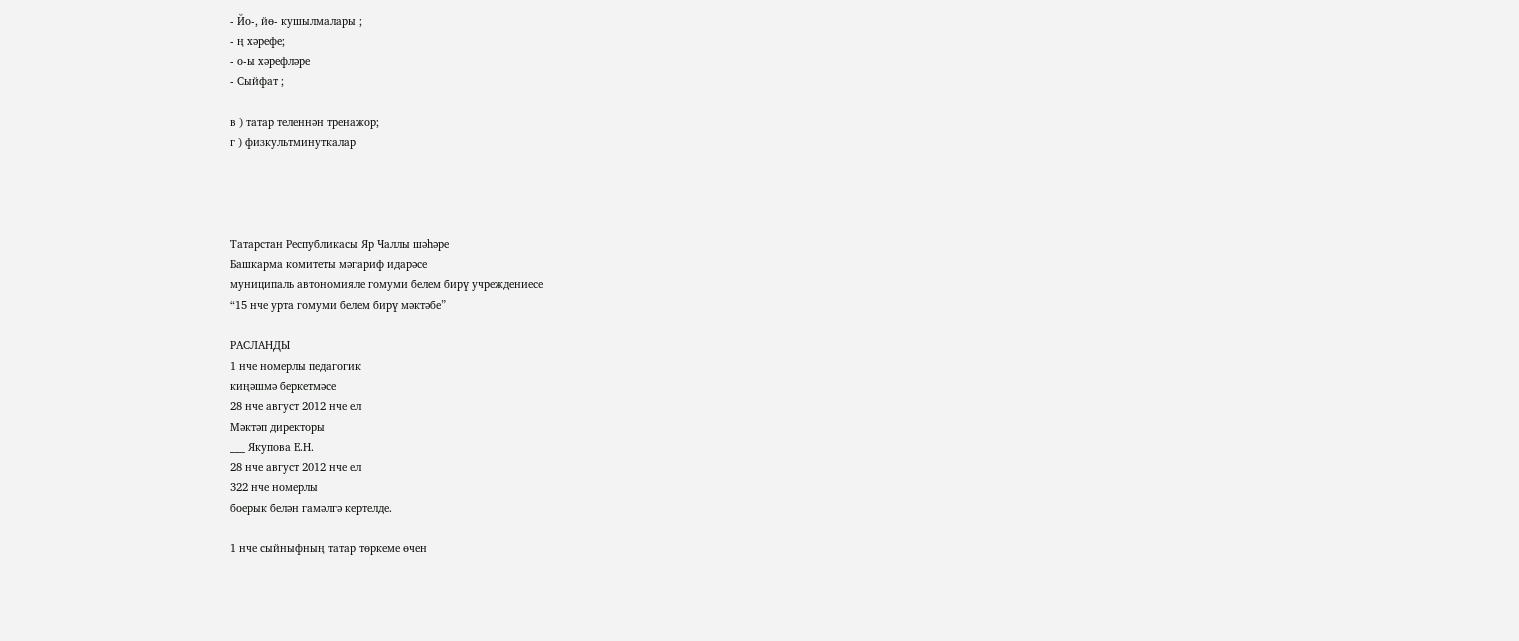- Йо-, йө- кушылмалары ;
- ң хәрефе;
- о-ы хәрефләре
- Сыйфат ;

в ) татар теленнән тренажор;
г ) физкультминуткалар




Татарстан Республикасы Яр Чаллы шәһәре
Башкарма комитеты мәгариф идарәсе
муниципаль автономияле гомуми белем бирү учреждениесе
“15 нче урта гомуми белем бирү мәктәбе”

РАСЛАНДЫ
1 нче номерлы педагогик
киңәшмә беркетмәсе
28 нче август 2012 нче ел
Мәктәп директоры
___ Якупова Е.Н.
28 нче август 2012 нче ел
322 нче номерлы
боерык белән гамәлгә кертелде.

1 нче сыйныфның татар төркеме өчен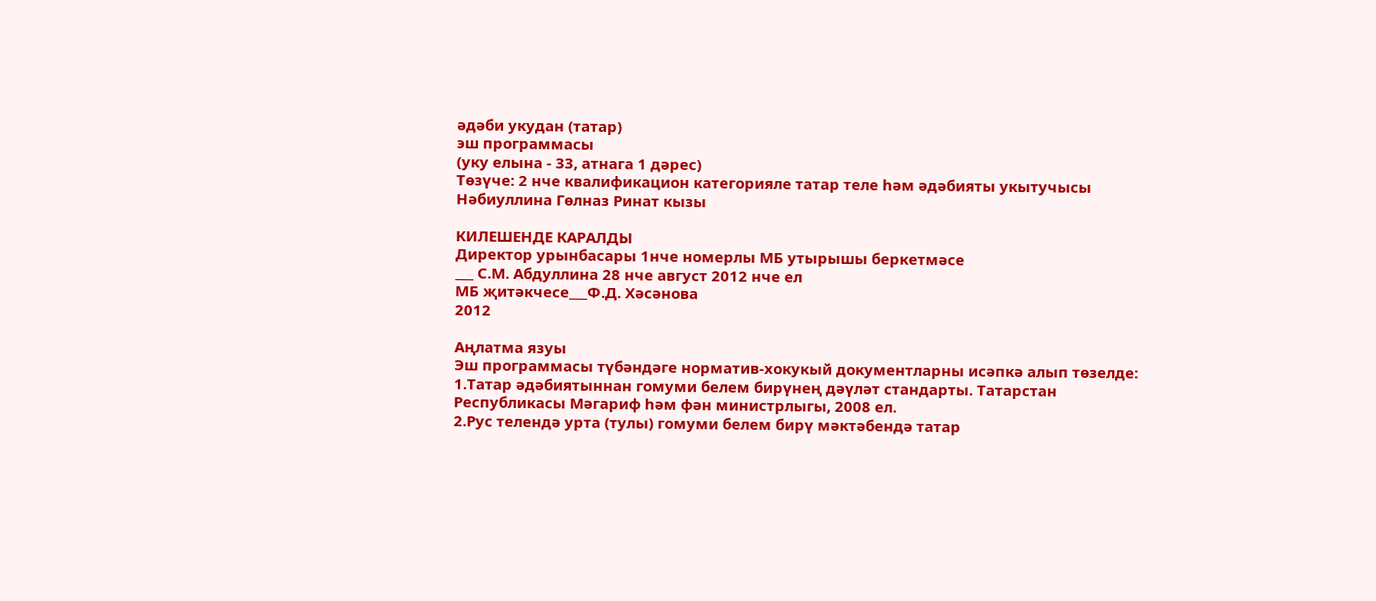әдәби укудан (татар)
эш программасы
(уку елына - 33, атнага 1 дәрес)
Төзүче: 2 нче квалификацион категорияле татар теле һәм әдәбияты укытучысы Нәбиуллина Гөлназ Ринат кызы

КИЛЕШЕНДЕ КАРАЛДЫ
Директор урынбасары 1нче номерлы МБ утырышы беркетмәсе
___ С.М. Абдуллина 28 нче август 2012 нче ел
МБ җитәкчесе___Ф.Д. Хәсәнова
2012

Аңлатма язуы
Эш программасы түбәндәге норматив-хокукый документларны исәпкә алып төзелде:
1.Татар әдәбиятыннан гомуми белем бирүнең дәүләт стандарты. Татарстан Республикасы Мәгариф һәм фән министрлыгы, 2008 ел.
2.Рус телендә урта (тулы) гомуми белем бирү мәктәбендә татар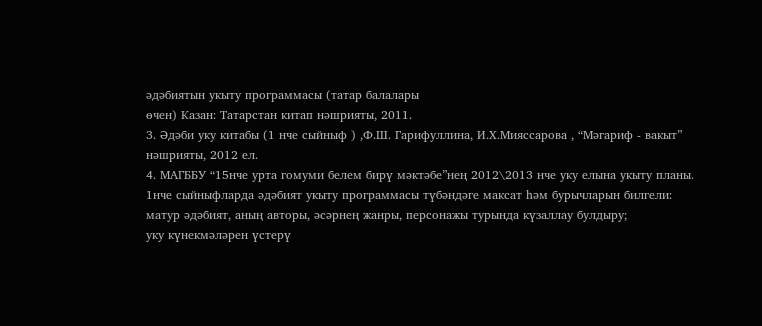әдәбиятын укыту программасы (татар балалары
өчен) Казан: Татарстан китап нәшрияты, 2011.
3. Әдәби уку китабы (1 нче сыйныф ) ,Ф.Ш. Гарифуллина, И.Х.Мияссарова , “Мәгариф - вакыт” нәшрияты, 2012 ел.
4. МАГББУ “15нче урта гомуми белем бирү мәктәбе”нең 2012\2013 нче уку елына укыту планы.
1нче сыйныфларда әдәбият укыту программасы түбәндәге максат һәм бурычларын билгели:
матур әдәбият, аның авторы, әсәрнең жанры, персонажы турында күзаллау булдыру;
уку күнекмәләрен үстерү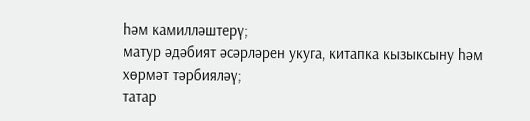һәм камилләштерү;
матур әдәбият әсәрләрен укуга, китапка кызыксыну һәм хөрмәт тәрбияләү;
татар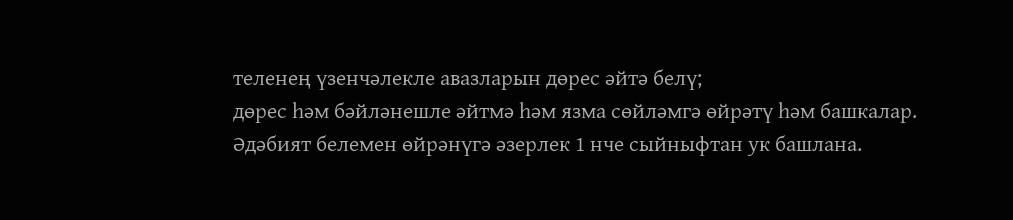теленең үзенчәлекле авазларын дөрес әйтә белү;
дөрес һәм бәйләнешле әйтмә һәм язма сөйләмгә өйрәтү һәм башкалар.
Әдәбият белемен өйрәнүгә әзерлек 1 нче сыйныфтан ук башлана.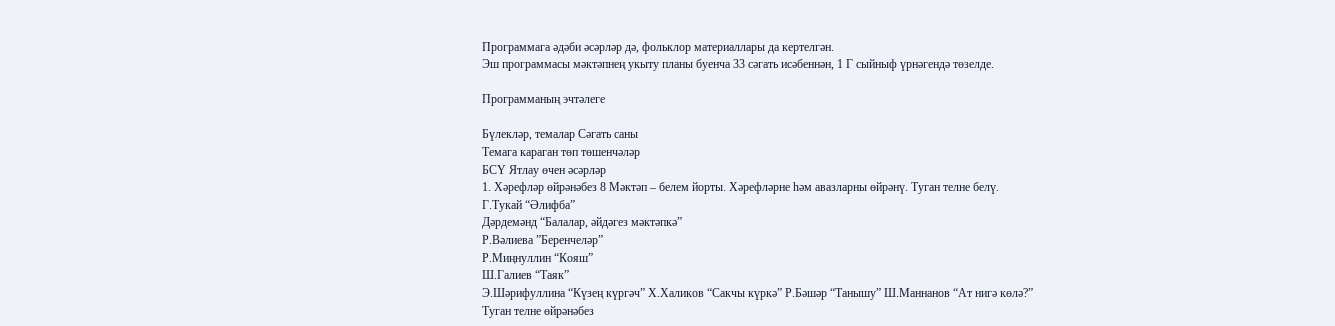Программага әдәби әсәрләр дә, фольклор материаллары да кертелгән.
Эш программасы мәктәпнең укыту планы буенча 33 сәгать исәбеннән, 1 Г сыйныф үрнәгендә төзелде.

Программаның эчтәлеге

Бүлекләр, темалар Сәгать саны
Темага караган төп төшенчәләр
БСҮ Ятлау өчен әсәрләр
1. Хәрефләр өйрәнәбез 8 Мәктәп – белем йорты. Хәрефләрне һәм авазларны өйрәнү. Туган телне белү.
Г.Тукай “Әлифба”
Дәрдемәнд “Балалар, әйдәгез мәктәпкә”
Р.Вәлиева ”Беренчеләр”
Р.Миңнуллин “Кояш”
Ш.Галиев “Таяк”
Э.Шәрифуллина “Күзең күргәч” Х.Халиков “Сакчы күркә” Р.Бәшәр “Танышу” Ш.Маннанов “Ат нигә көлә?”
Туган телне өйрәнәбез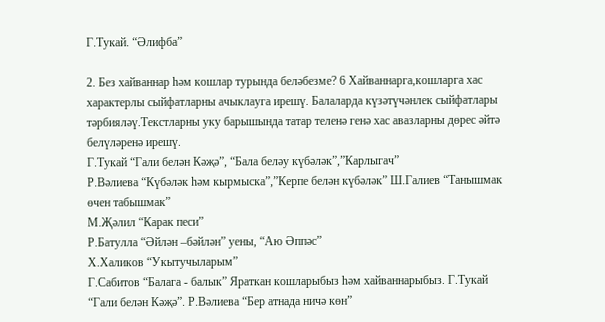Г.Тукай. “Әлифба”

2. Без хайваннар һәм кошлар турында беләбезме? 6 Хайваннарга,кошларга хас характерлы сыйфатларны ачыклауга ирешү. Балаларда күзәтүчәнлек сыйфатлары тәрбияләү.Текстларны уку барышында татар теленә генә хас авазларны дөрес әйтә белүләренә ирешү.
Г.Тукай “Гали белән Кәҗә”, “Бала беләy күбәләк”,”Карлыгач”
Р.Вәлиева “Күбәләк һәм кырмыска”,”Керпе белән күбәләк” Ш.Галиев “Танышмак өчен табышмак”
М.Җәлил “Карак песи”
Р.Батулла “Әйлән –бәйлән” уены, “Аю Әппәс”
Х.Халиков “Укытучыларым”
Г.Сабитов “Балага - балык” Яраткан кошларыбыз һәм хайваннарыбыз. Г.Тукай “Гали белән Кәҗә”. Р.Вәлиева “Бер атнада ничә көн”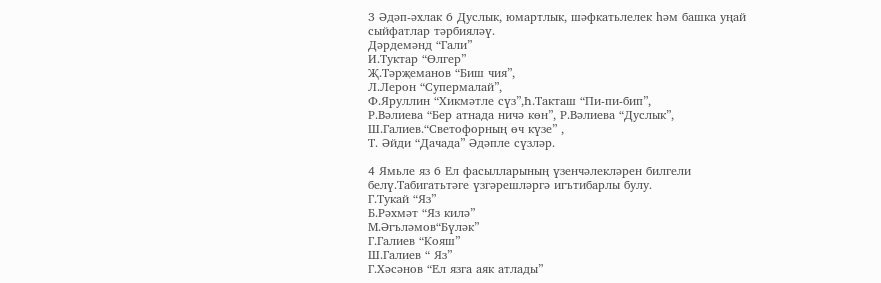3 Әдәп-әхлак 6 Дуслык, юмартлык, шәфкатьлелек һәм башка уңай сыйфатлар тәрбияләү.
Дәрдемәнд “Гали”
И.Туктар “Өлгер”
Җ.Тәрҗеманов “Биш чия”,
Л.Лерон “Супермалай”,
Ф.Яруллин “Хикмәтле сүз”,Һ.Такташ “Пи-пи-бип”,
Р.Вәлиева “Бер атнада ничә көн”, Р.Вәлиева “Дуслык”,
Ш.Галиев.“Светофорның өч күзе” ,
Т. Әйди “Дачада” Әдәпле сүзләр.

4 Ямьле яз 6 Ел фасылларының үзенчәлекләрен билгели белү.Табигатьтәге үзгәрешләргә игътибарлы булу.
Г.Тукай “Яз”
Б.Рәхмәт “Яз килә”
М.Әгъләмов“Бүләк”
Г.Галиев “Кояш”
Ш.Галиев “ Яз”
Г.Хәсәнов “Ел язга аяк атлады”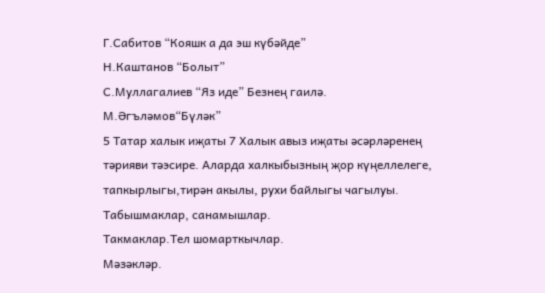Г.Сабитов “Кояшк а да эш күбәйде”
Н.Каштанов “Болыт”
С.Муллагалиев “Яз иде” Безнең гаилә.
М.Әгъләмов“Бүләк”
5 Татар халык иҗаты 7 Халык авыз иҗаты әсәрләренең тәрияви тәэсире. Аларда халкыбызның җор күңеллелеге, тапкырлыгы,тирән акылы, рухи байлыгы чагылуы.
Табышмаклар, санамышлар.
Такмаклар.Тел шомарткычлар.
Мәзәкләр.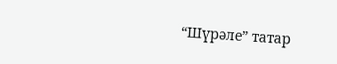“Шүрәле” татар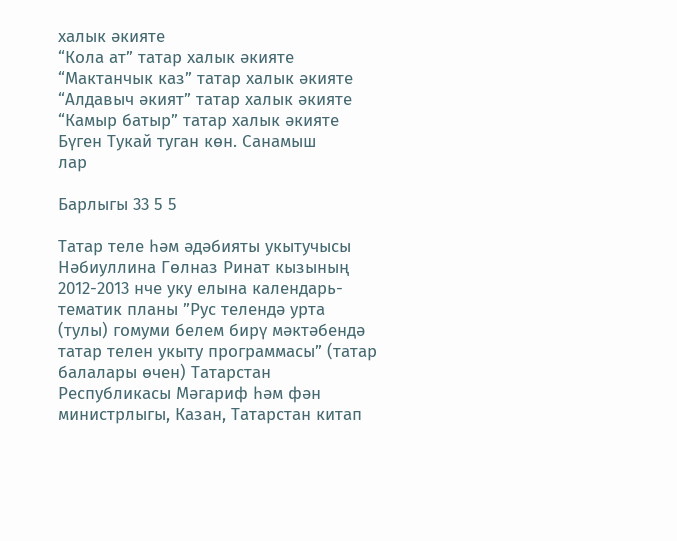халык әкияте
“Кола ат” татар халык әкияте
“Мактанчык каз” татар халык әкияте
“Алдавыч әкият” татар халык әкияте
“Камыр батыр” татар халык әкияте Бүген Тукай туган көн. Санамыш
лар

Барлыгы 33 5 5

Татар теле һәм әдәбияты укытучысы Нәбиуллина Гөлназ Ринат кызының 2012-2013 нче уку елына календарь-тематик планы ”Рус телендә урта (тулы) гомуми белем бирү мәктәбендә татар телен укыту программасы” (татар балалары өчен) Татарстан Республикасы Мәгариф һәм фән министрлыгы, Казан, Татарстан китап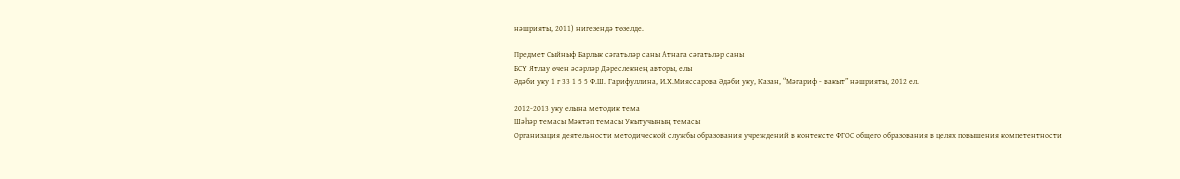нәшрияты, 2011) нигезендә төзелде.

Предмет Сыйныф Барлык сәгатьләр саны Атнага сәгатьләр саны
БСҮ Ятлау өчен әсәрләр Дәреслекнең авторы, елы
Әдәби уку 1 г 33 1 5 5 Ф.Ш. Гарифуллина, И.Х.Мияссарова Әдәби уку, Казан, “Мәгариф - вакыт” нәшрияты, 2012 ел.

2012-2013 уку елына методик тема
Шәһәр темасы Мәктәп темасы Укытучының темасы
Организация деятельности методической службы образования учреждений в контексте ФГОС общего образования в целях повышения компетентности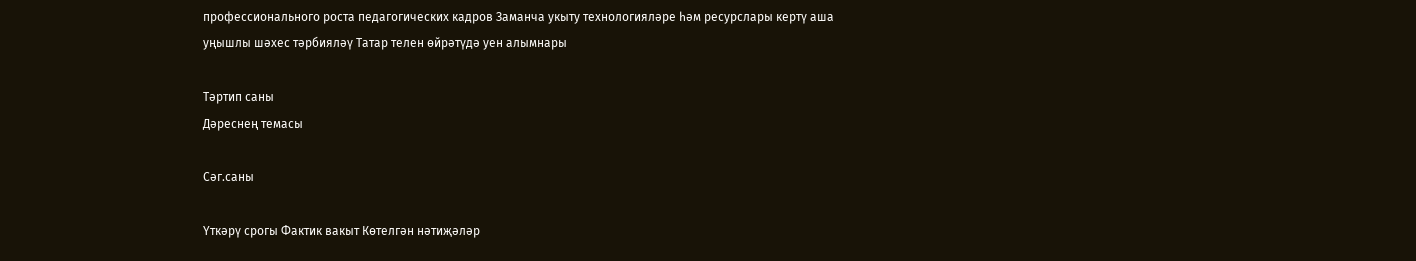профессионального роста педагогических кадров Заманча укыту технологияләре һәм ресурслары кертү аша уңышлы шәхес тәрбияләү Татар телен өйрәтүдә уен алымнары

Тәртип саны
Дәреснең темасы

Сәг.саны

Үткәрү срогы Фактик вакыт Көтелгән нәтиҗәләр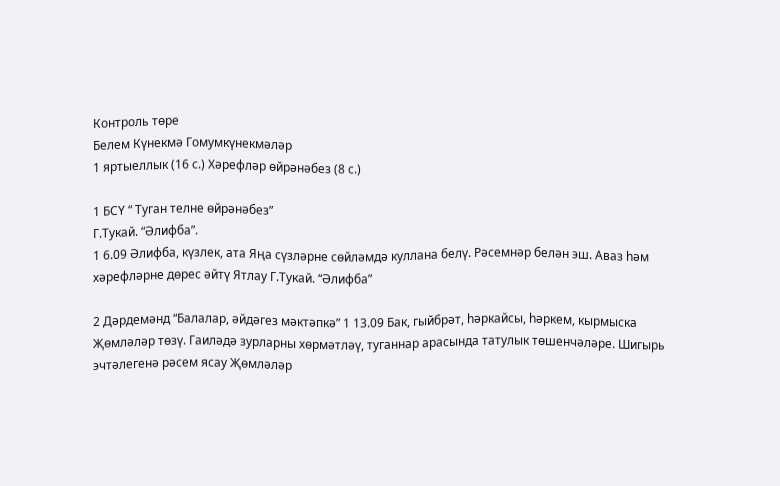Контроль төре
Белем Күнекмә Гомумкүнекмәләр
1 яртыеллык (16 с.) Хәрефләр өйрәнәбез (8 с.)

1 БСҮ “ Туган телне өйрәнәбез”
Г.Тукай. “Әлифба”.
1 6.09 Әлифба, күзлек, ата Яңа сүзләрне сөйләмдә куллана белү. Рәсемнәр белән эш. Аваз һәм хәрефләрне дөрес әйтү Ятлау Г.Тукай. “Әлифба”

2 Дәрдемәнд “Балалар, әйдәгез мәктәпкә” 1 13.09 Бак, гыйбрәт, һәркайсы, һәркем, кырмыска Җөмләләр төзү. Гаиләдә зурларны хөрмәтләү, туганнар арасында татулык төшенчәләре. Шигырь эчтәлегенә рәсем ясау Җөмләләр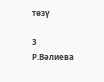төзү

3
Р.Вәлиева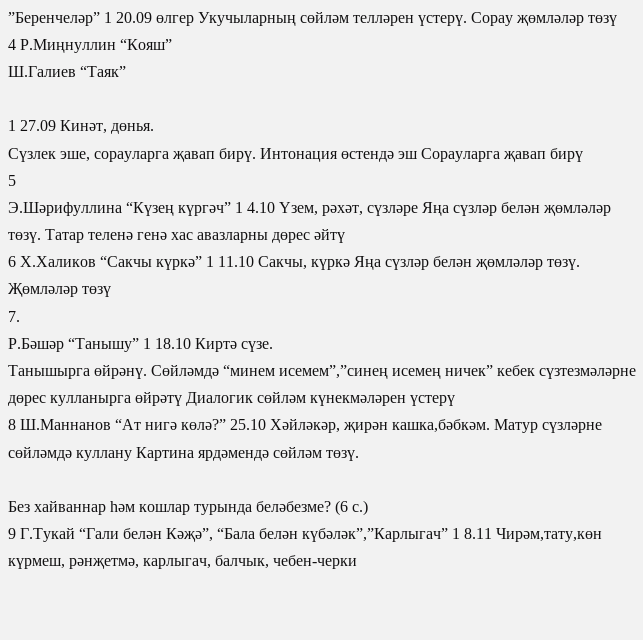”Беренчеләр” 1 20.09 өлгер Укучыларның сөйләм телләрен үстерү. Сорау җөмләләр төзү
4 Р.Миңнуллин “Кояш”
Ш.Галиев “Таяк”

1 27.09 Кинәт, дөнья.
Сүзлек эше, сорауларга җавап бирү. Интонация өстендә эш Сорауларга җавап бирү
5
Э.Шәрифуллина “Күзең күргәч” 1 4.10 Үзем, рәхәт, сүзләре Яңа сүзләр белән җөмләләр төзү. Татар теленә генә хас авазларны дөрес әйтү
6 Х.Халиков “Сакчы күркә” 1 11.10 Сакчы, күркә Яңа сүзләр белән җөмләләр төзү. Җөмләләр төзү
7.
Р.Бәшәр “Танышу” 1 18.10 Киртә сүзе.
Танышырга өйрәнү. Сөйләмдә “минем исемем”,”синең исемең ничек” кебек сүзтезмәләрне дөрес кулланырга өйрәтү Диалогик сөйләм күнекмәләрен үстерү
8 Ш.Маннанов “Ат нигә көлә?” 25.10 Хәйләкәр, җирән кашка,бәбкәм. Матур сүзләрне сөйләмдә куллану Картина ярдәмендә сөйләм төзү.

Без хайваннар һәм кошлар турында беләбезме? (6 с.)
9 Г.Тукай “Гали белән Кәҗә”, “Бала белән күбәләк”,”Карлыгач” 1 8.11 Чирәм,тату,көн күрмеш, рәнҗетмә, карлыгач, балчык, чебен-черки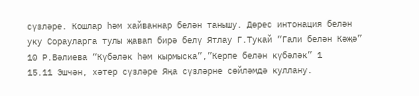сүзләре. Кошлар һәм хайваннар белән танышу. Дөрес интонация белән уку Сорауларга тулы җавап бирә белү Ятлау Г.Тукай “Гали белән Кәҗә”
10 Р.Вәлиева “Күбәләк һәм кырмыска”,”Керпе белән күбәләк” 1
15.11 Эшчән, хәтер сүзләре Яңа сүзләрне сөйләмдә куллану.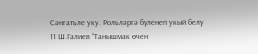Сәнгатьле уку. Рольләргә бүленеп укый белү
11 Ш.Галиев “Танышмак өчен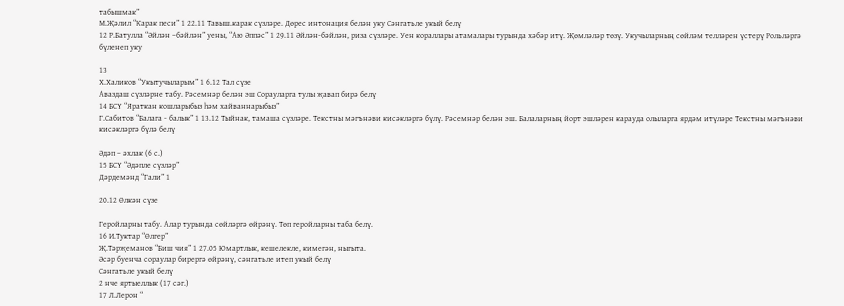табышмак”
М.Җәлил “Карак песи” 1 22.11 Тавыш.карак сүзләре. Дөрес интонация белән уку Сәнгатьле укый белү
12 Р.Батулла “Әйлән –бәйлән” уены, “Аю Әппәс” 1 29.11 Әйлән-бәйлән, риза сүзләре. Уен кораллары атамалары турында хәбәр итү. Җөмләләр төзү. Укучыларның сөйләм телләрен үстерү Рольләргә бүленеп уку

13
Х.Халиков “Укытучыларым” 1 6.12 Тал сүзе
Аваздаш сүзләрне табу. Рәсемнәр белән эш Сорауларга тулы җавап бирә белү
14 БСҮ “Яраткан кошларыбыз һәм хайваннарыбыз”
Г.Сабитов “Балага - балык” 1 13.12 Тыйнак, тамаша сүзләре. Текстны мәгънәви кисәкләргә бүлү. Рәсемнәр белән эш. Балаларның йорт эшләрен карауда олыларга ярдәм итүләре Текстны мәгънәви кисәкләргә бүлә белү

Әдәп – әхлак (6 с.)
15 БСҮ “Әдәпле сүзләр”
Дәрдемәнд “Гали” 1

20.12 Өлкән сүзе

Геройларны табу. Алар турында сөйләргә өйрәнү. Төп геройларны таба белү.
16 И.Туктар “Өлгер”
Җ.Тәрҗеманов “Биш чия” 1 27.05 Юмартлык, кешелекле, кимегән, ныгыта.
Әсәр буенча сораулар бирергә өйрәнү, сәнгатьле итеп укый белү
Сәнгатьле укый белү
2 нче яртыеллык (17 сәг.)
17 Л.Лерон “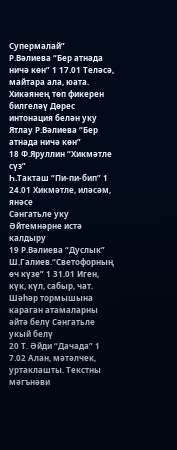Супермалай”
Р.Вәлиева “Бер атнада ничә көн” 1 17.01 Теләсә, майтара ала, юата.
Хикәянең төп фикерен билгеләү Дөрес интонация белән уку Ятлау Р.Вәлиева “Бер атнада ничә көн”
18 Ф.Яруллин “Хикмәтле сүз”
Һ.Такташ “Пи-пи-бип” 1 24.01 Хикмәтле, иләсәм, янәсе
Сәнгатьле уку Әйтемнәрне истә калдыру
19 Р.Вәлиева “Дуслык” Ш.Галиев.“Светофорның өч күзе” 1 31.01 Иген, күк, күл, сабыр, чат. Шәһәр тормышына караган атамаларны әйтә белү Сәнгатьле укый белү
20 Т. Әйди “Дачада” 1 7.02 Алан, мәтәлчек, уртаклашты. Текстны мәгънәви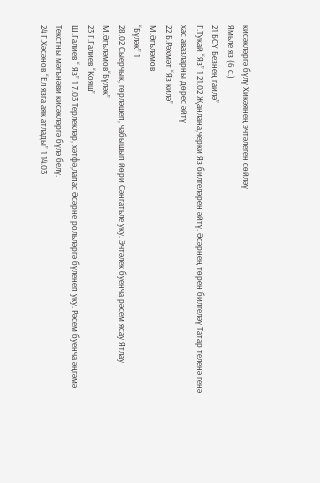кисәкләргә бүлү Хикәянең эчтәлеген сөйләү
Ямьле яз (6 с.)
21 БСҮ Безнең гаилә”
Г.Тукай “Яз” 1 21.02 Җанлана,черки Яз билгеләрен әйтү. Әсәрнең төрен билгеләү Татар теленә генә хас авазларны дөрес әйтү
22 Б.Рәхмәт “Яз килә”
М.Әгъләмов
“Бүләк” 1
28.02 Сыерчык, гөрләшеп, чабышып йөри Сәнгатьле уку. Эчтәлек буенча рәсем ясау Ятлау М.Әгъләмов“Бүләк”
23 Г.Галиев “Кояш”
Ш.Галиев “ Яз” 1 7.03 Терлекләр, хәтфә,лапас Әсәрне рольләргә бүленеп уку. Рәсем буенча әңгәмә Текстны мәгънәви кисәкләргә бүлә белү.
24 Г.Хәсәнов “Ел язга аяк атлады” 1 14.03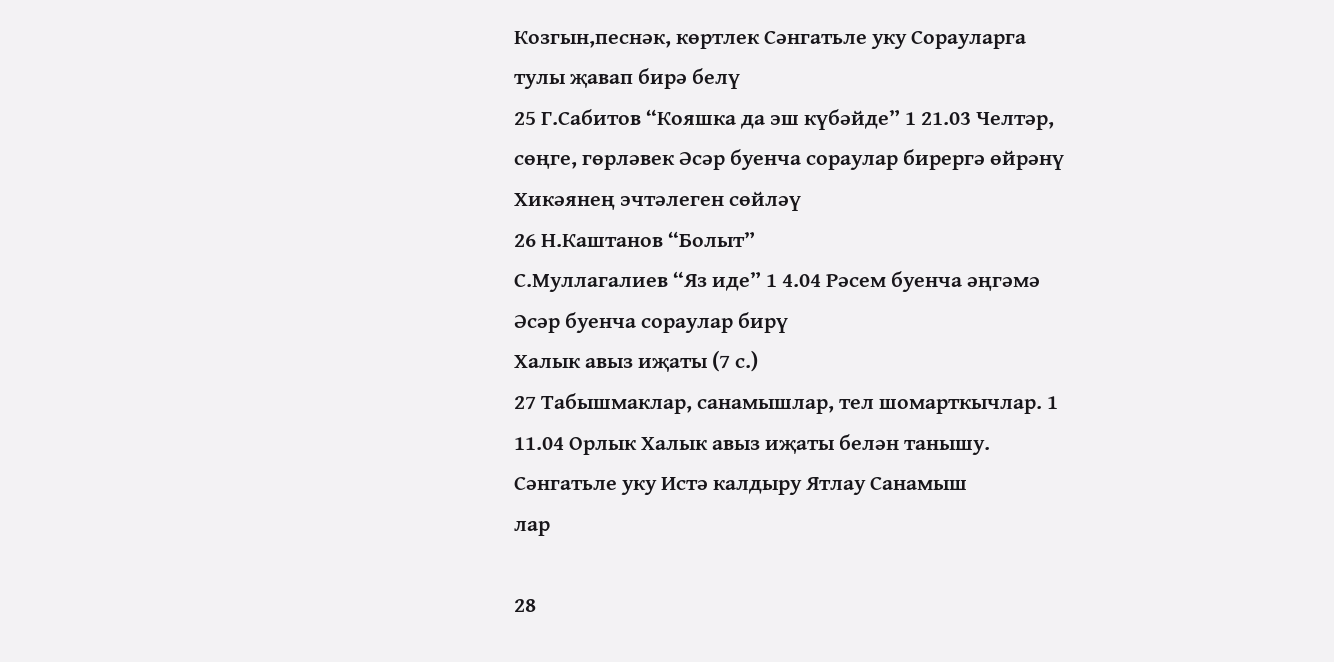Козгын,песнәк, көртлек Сәнгатьле уку Сорауларга тулы җавап бирә белү
25 Г.Сабитов “Кояшка да эш күбәйде” 1 21.03 Челтәр, сөңге, гөрләвек Әсәр буенча сораулар бирергә өйрәнү Хикәянең эчтәлеген сөйләү
26 Н.Каштанов “Болыт”
С.Муллагалиев “Яз иде” 1 4.04 Рәсем буенча әңгәмә Әсәр буенча сораулар бирү
Халык авыз иҗаты (7 с.)
27 Табышмаклар, санамышлар, тел шомарткычлар. 1 11.04 Орлык Халык авыз иҗаты белән танышу. Сәнгатьле уку Истә калдыру Ятлау Санамыш
лар

28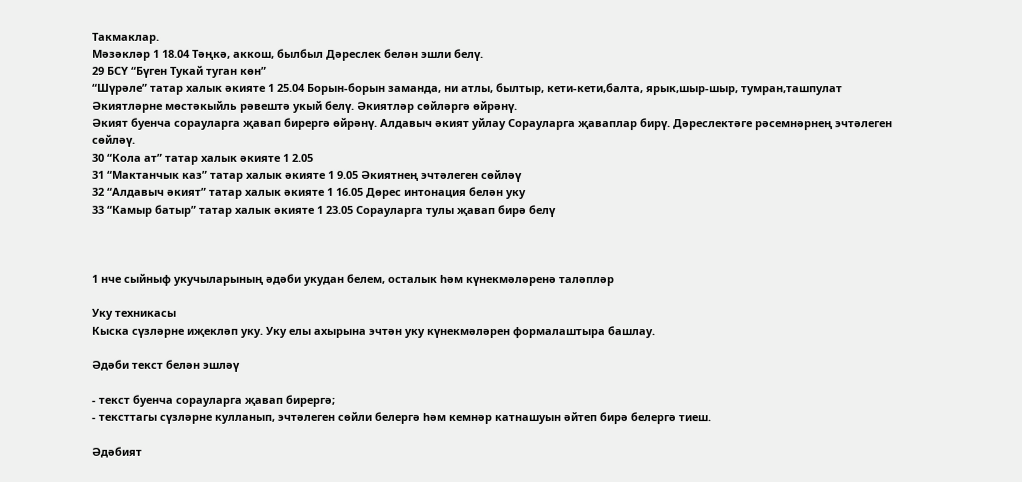Такмаклар.
Мәзәкләр 1 18.04 Тәңкә, аккош, былбыл Дәреслек белән эшли белү.
29 БСҮ “Бүген Тукай туган көн”
“Шүрәле” татар халык әкияте 1 25.04 Борын-борын заманда, ни атлы, былтыр, кети-кети,балта, ярык,шыр-шыр, тумран,ташпулат Әкиятләрне мөстәкыйль рәвештә укый белү. Әкиятләр сөйләргә өйрәнү.
Әкият буенча сорауларга җавап бирергә өйрәнү. Алдавыч әкият уйлау Сорауларга җаваплар бирү. Дәреслектәге рәсемнәрнең эчтәлеген сөйләү.
30 “Кола ат” татар халык әкияте 1 2.05
31 “Мактанчык каз” татар халык әкияте 1 9.05 Әкиятнең эчтәлеген сөйләү
32 “Алдавыч әкият” татар халык әкияте 1 16.05 Дөрес интонация белән уку
33 “Камыр батыр” татар халык әкияте 1 23.05 Сорауларга тулы җавап бирә белү



1 нче сыйныф укучыларының әдәби укудан белем, осталык һәм күнекмәләренә таләпләр

Уку техникасы
Кыска сүзләрне иҗекләп уку. Уку елы ахырына эчтән уку күнекмәләрен формалаштыра башлау.

Әдәби текст белән эшләү

- текст буенча сорауларга җавап бирергә;
- тексттагы сүзләрне кулланып, эчтәлеген сөйли белергә һәм кемнәр катнашуын әйтеп бирә белергә тиеш.

Әдәбият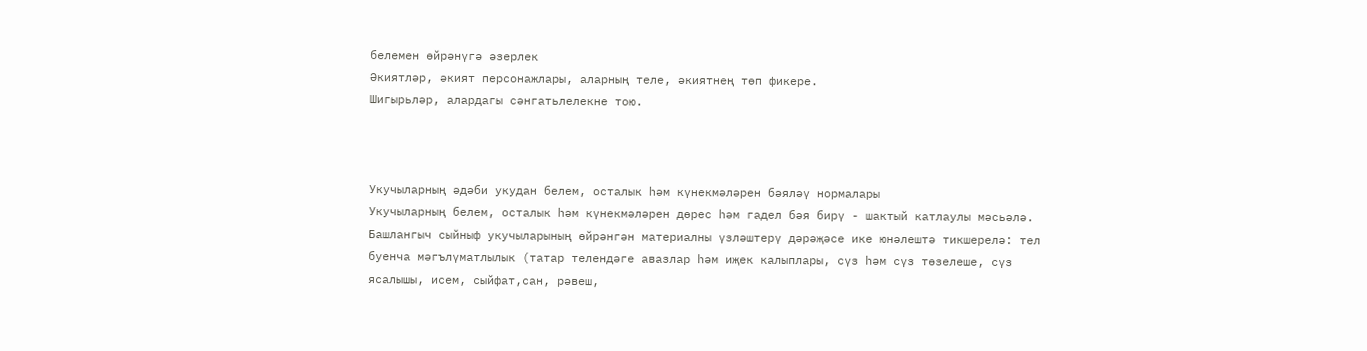белемен өйрәнүгә әзерлек
Әкиятләр, әкият персонажлары, аларның теле, әкиятнең төп фикере.
Шигырьләр, алардагы сәнгатьлелекне тою.



Укучыларның әдәби укудан белем, осталык һәм күнекмәләрен бәяләү нормалары
Укучыларның белем, осталык һәм күнекмәләрен дөрес һәм гадел бәя бирү - шактый катлаулы мәсьәлә. Башлангыч сыйныф укучыларының өйрәнгән материалны үзләштерү дәрәҗәсе ике юнәлештә тикшерелә: тел буенча мәгълүматлылык (татар телендәге авазлар һәм иҗек калыплары, сүз һәм сүз төзелеше, сүз ясалышы, исем, сыйфат,сан, рәвеш,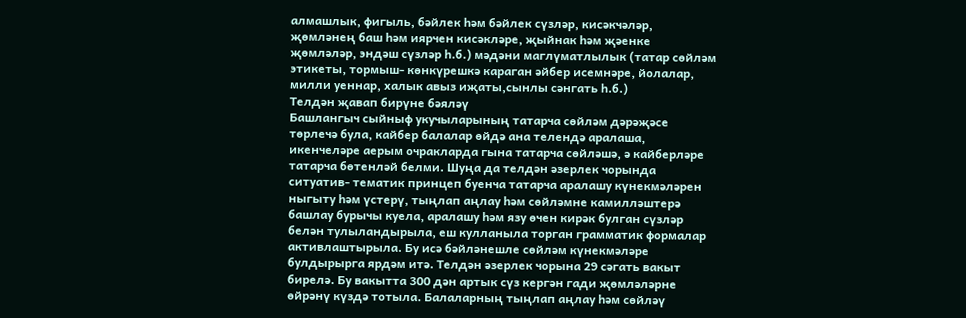алмашлык, фигыль, бәйлек һәм бәйлек сүзләр, кисәкчәләр, җөмләнең баш һәм иярчен кисәкләре, җыйнак һәм җәенке җөмләләр, эндәш сүзләр һ.б.) мәдәни маглүматлылык (татар сөйләм этикеты, тормыш- көнкүрешкә караган әйбер исемнәре, йолалар, милли уеннар, халык авыз иҗаты,сынлы сәнгать һ.б.)
Телдән җавап бирүне бәяләү
Башлангыч сыйныф укучыларының татарча сөйләм дәрәҗәсе төрлечә була, кайбер балалар өйдә ана телендә аралаша, икенчеләре аерым очракларда гына татарча сөйләшә, ә кайберләре татарча бөтенләй белми. Шуңа да телдән әзерлек чорында ситуатив- тематик принцеп буенча татарча аралашу күнекмәләрен ныгыту һәм үстерү, тыңлап аңлау һәм сөйләмне камилләштерә башлау бурычы куела, аралашу һәм язу өчен кирәк булган сүзләр белән тулыландырыла, еш кулланыла торган грамматик формалар активлаштырыла. Бу исә бәйләнешле сөйләм күнекмәләре булдырырга ярдәм итә. Телдән әзерлек чорына 29 сәгать вакыт бирелә. Бу вакытта 300 дән артык сүз кергән гади җөмләләрне өйрәнү күздә тотыла. Балаларның тыңлап аңлау һәм сөйләү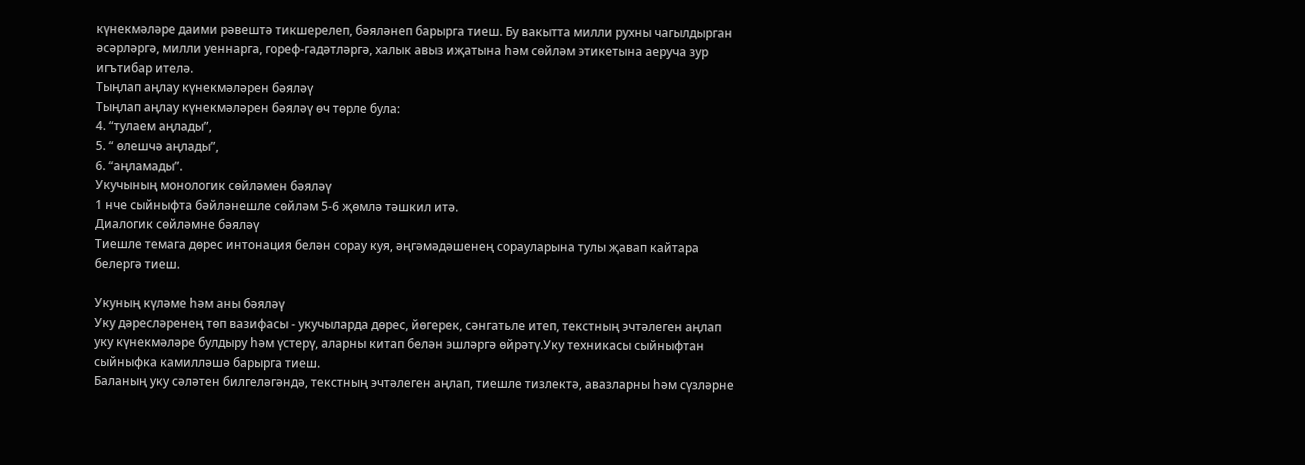күнекмәләре даими рәвештә тикшерелеп, бәяләнеп барырга тиеш. Бу вакытта милли рухны чагылдырган әсәрләргә, милли уеннарга, гореф-гадәтләргә, халык авыз иҗатына һәм сөйләм этикетына аеруча зур игътибар ителә.
Тыңлап аңлау күнекмәләрен бәяләү
Тыңлап аңлау күнекмәләрен бәяләү өч төрле була:
4. “тулаем аңлады”,
5. “ өлешчә аңлады”,
6. “аңламады”.
Укучының монологик сөйләмен бәяләү
1 нче сыйныфта бәйләнешле сөйләм 5-6 җөмлә тәшкил итә.
Диалогик сөйләмне бәяләү
Тиешле темага дөрес интонация белән сорау куя, әңгәмәдәшенең сорауларына тулы җавап кайтара белергә тиеш.

Укуның күләме һәм аны бәяләү
Уку дәресләренең төп вазифасы - укучыларда дөрес, йөгерек, сәнгатьле итеп, текстның эчтәлеген аңлап уку күнекмәләре булдыру һәм үстерү, аларны китап белән эшләргә өйрәтү.Уку техникасы сыйныфтан сыйныфка камилләшә барырга тиеш.
Баланың уку сәләтен билгеләгәндә, текстның эчтәлеген аңлап, тиешле тизлектә, авазларны һәм сүзләрне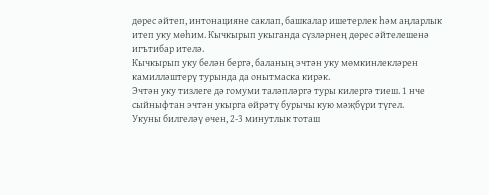дөрес әйтеп, интонацияне саклап, башкалар ишетерлек һәм аңларлык итеп уку мөһим. Кычкырып укыганда сүзләрнең дөрес әйтелешенә игътибар ителә.
Кычкырып уку белән бергә, баланың эчтән уку мөмкинлекләрен камилләштерү турында да онытмаска кирәк.
Эчтән уку тизлеге дә гомуми таләпләргә туры килергә тиеш. 1 нче сыйныфтан эчтән укырга өйрәтү бурычы кую мәҗбүри түгел.
Укуны билгеләү өчен, 2-3 минутлык тоташ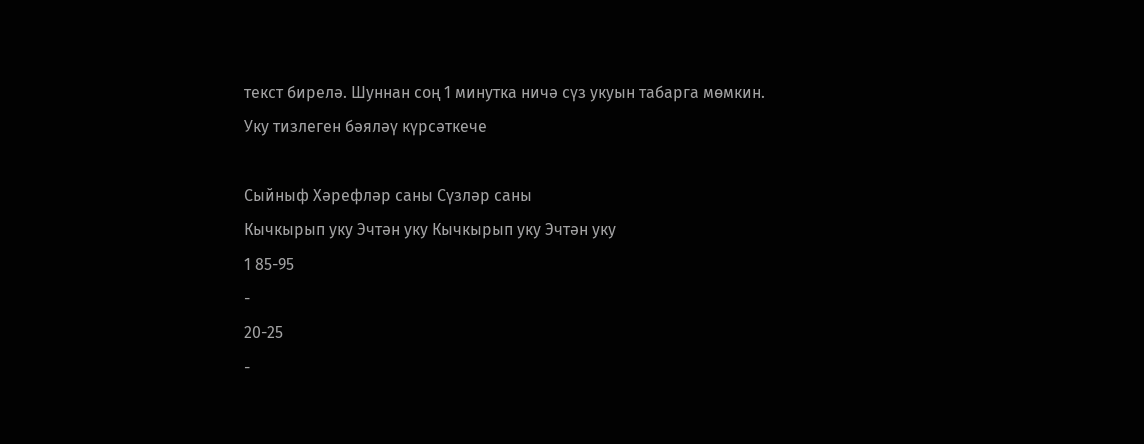текст бирелә. Шуннан соң 1 минутка ничә сүз укуын табарга мөмкин.
Уку тизлеген бәяләү күрсәткече

Сыйныф Хәрефләр саны Сүзләр саны
Кычкырып уку Эчтән уку Кычкырып уку Эчтән уку
1 85-95
-
20-25
-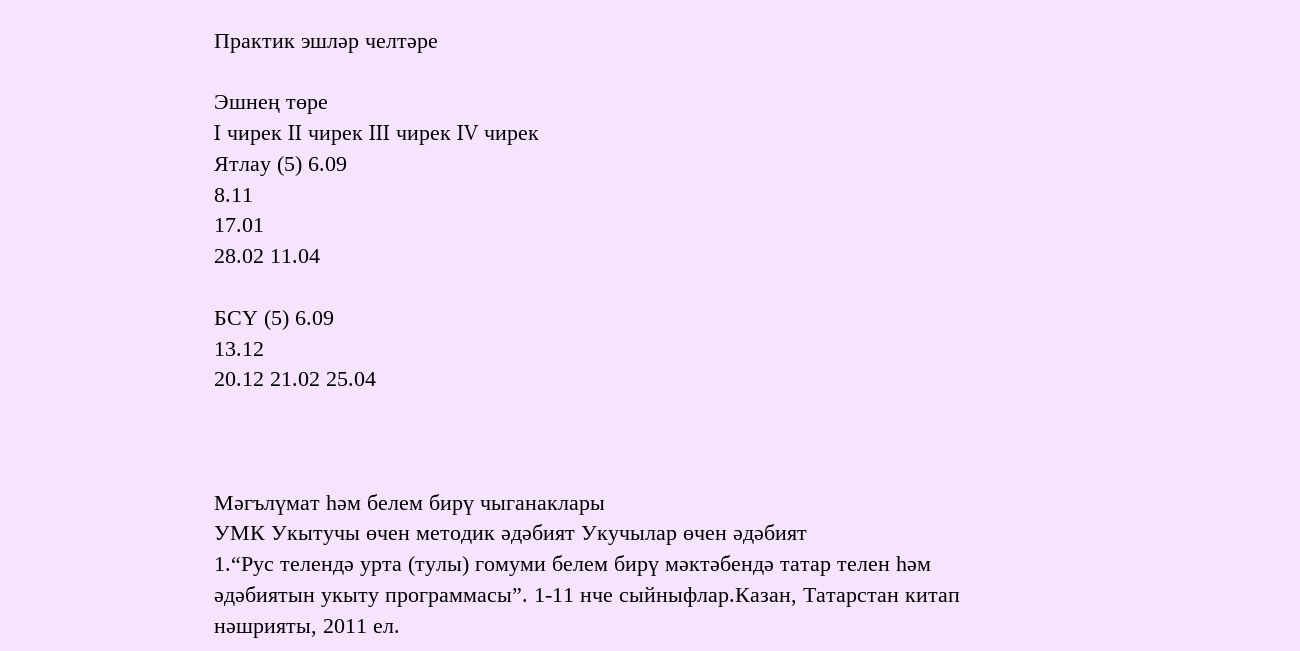Практик эшләр челтәре

Эшнең төре
I чирек II чирек III чирек IV чирек
Ятлау (5) 6.09
8.11
17.01
28.02 11.04

БСҮ (5) 6.09
13.12
20.12 21.02 25.04



Мәгълүмат һәм белем бирү чыганаклары
УМК Укытучы өчен методик әдәбият Укучылар өчен әдәбият
1.“Рус телендә урта (тулы) гомуми белем бирү мәктәбендә татар телен һәм әдәбиятын укыту программасы”. 1-11 нче сыйныфлар.Казан, Татарстан китап нәшрияты, 2011 ел.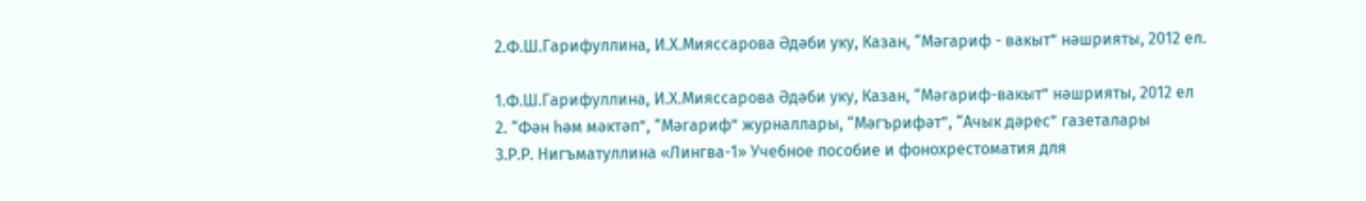2.Ф.Ш.Гарифуллина, И.Х.Мияссарова Әдәби уку, Казан, “Мәгариф - вакыт” нәшрияты, 2012 ел.

1.Ф.Ш.Гарифуллина, И.Х.Мияссарова Әдәби уку, Казан, “Мәгариф-вакыт” нәшрияты, 2012 ел
2. “Фән һәм мәктәп”, “Мәгариф” журналлары, “Мәгърифәт”, “Ачык дәрес” газеталары
3.Р.Р. Нигъматуллина «Лингва-1» Учебное пособие и фонохрестоматия для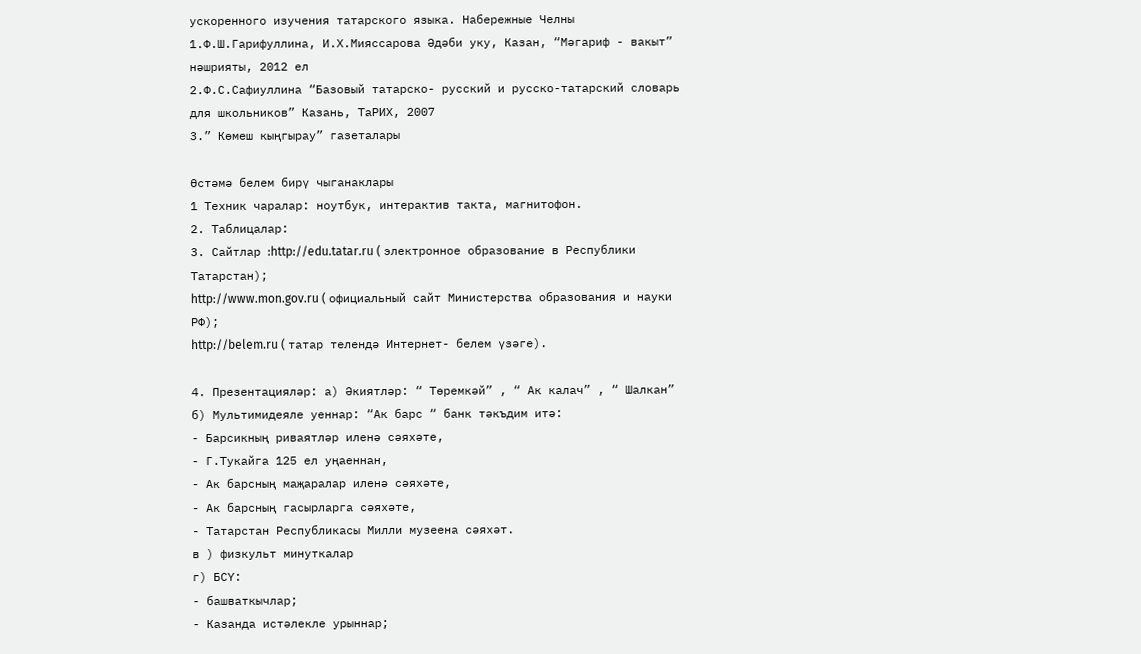ускоренного изучения татарского языка. Набережные Челны 1.Ф.Ш.Гарифуллина, И.Х.Мияссарова Әдәби уку, Казан, “Мәгариф - вакыт” нәшрияты, 2012 ел
2.Ф.С.Сафиуллина “Базовый татарско- русский и русско-татарский словарь для школьников” Казань, ТаРИХ, 2007
3.” Көмеш кыңгырау” газеталары

Өстәмә белем бирү чыганаклары
1 Техник чаралар: ноутбук, интерактив такта, магнитофон.
2. Таблицалар:
3. Сайтлар :http://edu.tatar.ru ( электронное образование в Республики Татарстан);
http://www.mon.gov.ru ( официальный сайт Министерства образования и науки РФ);
http://belem.ru ( татар телендә Интернет- белем үзәге).

4. Презентацияләр: а) Әкиятләр: “ Төремкәй” , “ Ак калач” , “ Шалкан”
б) Мультимидеяле уеннар: “Ак барс “ банк тәкъдим итә:
- Барсикның риваятләр иленә сәяхәте,
- Г.Тукайга 125 ел уңаеннан,
- Ак барсның маҗаралар иленә сәяхәте,
- Ак барсның гасырларга сәяхәте,
- Татарстан Республикасы Милли музеена сәяхәт.
в ) физкульт минуткалар
г) БСҮ:
- башваткычлар;
- Казанда истәлекле урыннар;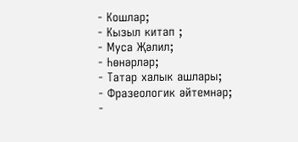- Кошлар;
- Кызыл китап ;
- Муса Җәлил;
- Һөнәрләр;
- Татар халык ашлары;
- Фразеологик әйтемнәр;
-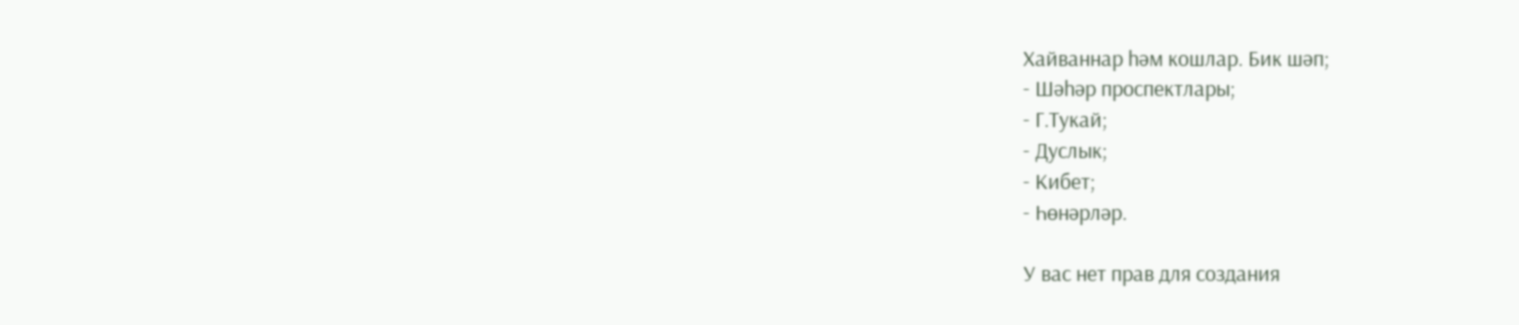Хайваннар һәм кошлар. Бик шәп;
- Шәһәр проспектлары;
- Г.Тукай;
- Дуслык;
- Кибет;
- Һөнәрләр.

У вас нет прав для создания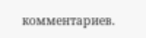комментариев.